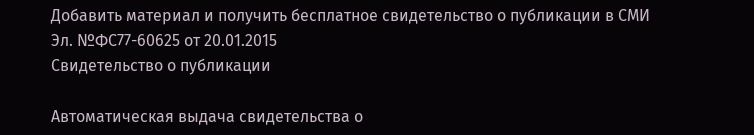Добавить материал и получить бесплатное свидетельство о публикации в СМИ
Эл. №ФС77-60625 от 20.01.2015
Свидетельство о публикации

Автоматическая выдача свидетельства о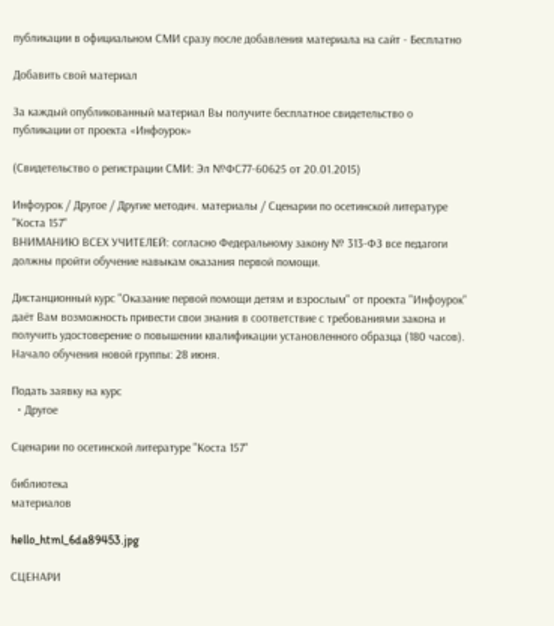публикации в официальном СМИ сразу после добавления материала на сайт - Бесплатно

Добавить свой материал

За каждый опубликованный материал Вы получите бесплатное свидетельство о публикации от проекта «Инфоурок»

(Свидетельство о регистрации СМИ: Эл №ФС77-60625 от 20.01.2015)

Инфоурок / Другое / Другие методич. материалы / Сценарии по осетинской литературе "Коста 157"
ВНИМАНИЮ ВСЕХ УЧИТЕЛЕЙ: согласно Федеральному закону № 313-ФЗ все педагоги должны пройти обучение навыкам оказания первой помощи.

Дистанционный курс "Оказание первой помощи детям и взрослым" от проекта "Инфоурок" даёт Вам возможность привести свои знания в соответствие с требованиями закона и получить удостоверение о повышении квалификации установленного образца (180 часов). Начало обучения новой группы: 28 июня.

Подать заявку на курс
  • Другое

Сценарии по осетинской литературе "Коста 157"

библиотека
материалов

hello_html_6da89453.jpg

СЦЕНАРИ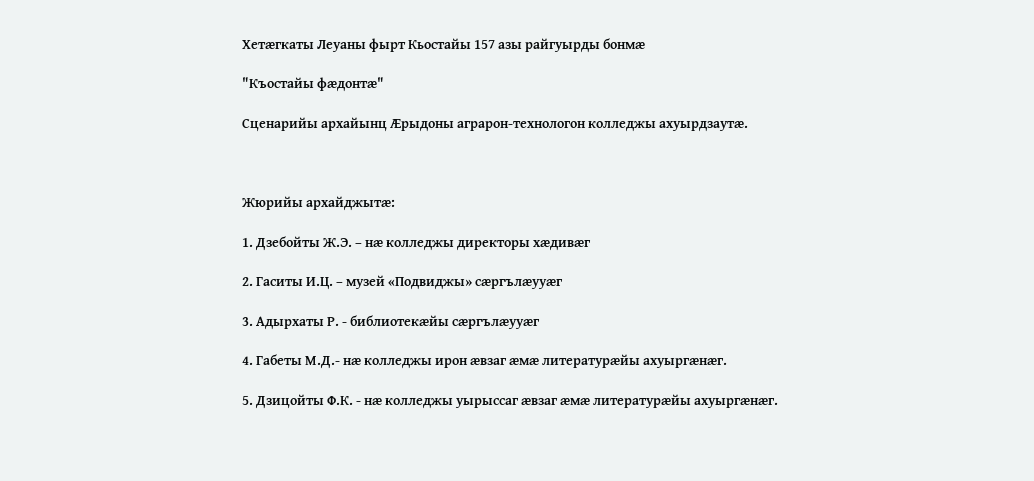Хетӕгкаты Леуаны фырт Кьостайы 157 азы райгуырды бонмӕ

"Къостайы фӕдонтӕ"

Сценарийы архайынц Ӕрыдоны аграрон-технологон колледжы ахуырдзаутӕ.



Жюрийы архайджытӕ:

1. Дзебойты Ж.Э. – нӕ колледжы директоры хӕдивӕг

2. Гаситы И.Ц. – музей «Подвиджы» сӕргълӕууӕг

3. Адырхаты Р. - библиотекӕйы сӕргълӕууӕг

4. Габеты М.Д.- нӕ колледжы ирон ӕвзаг ӕмӕ литературӕйы ахуыргӕнӕг.

5. Дзицойты Ф.К. - нӕ колледжы уырыссаг ӕвзаг ӕмӕ литературӕйы ахуыргӕнӕг.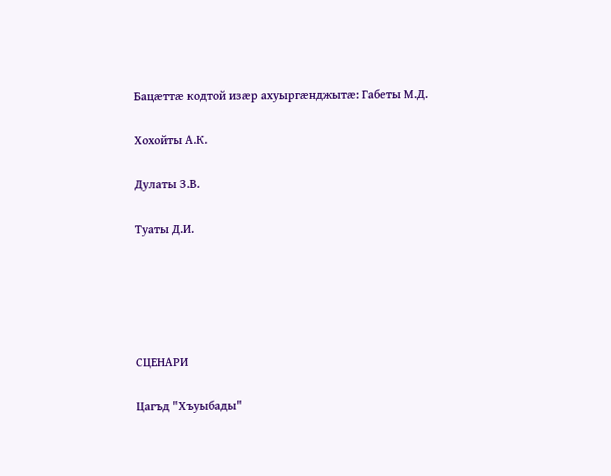Бацӕттӕ кодтой изӕр ахуыргӕнджытӕ: Габеты М.Д.

Хохойты А.К.

Дулаты З.В.

Туаты Д.И.





СЦЕНАРИ

Цагъд "Хъуыбады"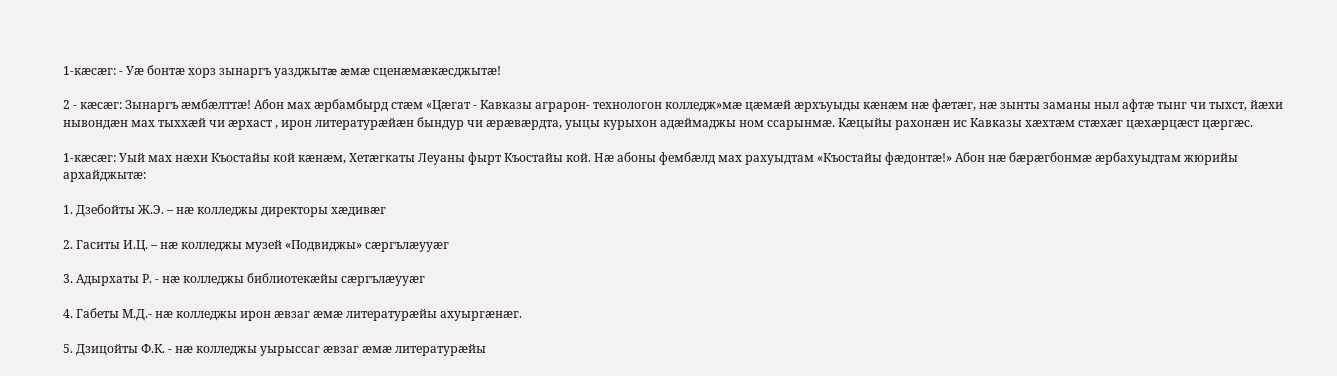1-кæсæг: - Уæ бонтæ хорз зынаргъ уазджытæ æмæ сценæмæкæсджытæ!

2 - кæсæг: Зынаргъ æмбæлттæ! Абон мах æрбамбырд стæм «Цӕгат - Кавказы аграрон- технологон колледж»мӕ цæмæй æрхъуыды кæнæм нæ фæтæг, нæ зынты заманы ныл афтæ тынг чи тыхст, йæхи нывондæн мах тыххæй чи æрхаст , ирон литературæйæн бындур чи æрæвæрдта, уыцы курыхон адæймаджы ном ссарынмæ. Кæцыйы рахонæн ис Кавказы хæхтæм стæхæг цæхæрцæст цæргæс.

1-кæсæг: Уый мах нæхи Къостайы кой кæнæм, Хетæгкаты Леуаны фырт Къостайы кой. Нæ абоны фембæлд мах рахуыдтам «Къостайы фӕдонтӕ!» Абон нӕ бӕрӕгбонмӕ ӕрбахуыдтам жюрийы архайджытӕ:

1. Дзебойты Ж.Э. – нӕ колледжы директоры хӕдивӕг

2. Гаситы И.Ц. – нӕ колледжы музей «Подвиджы» сӕргълӕууӕг

3. Адырхаты Р. - нӕ колледжы библиотекӕйы сӕргълӕууӕг

4. Габеты М.Д.- нӕ колледжы ирон ӕвзаг ӕмӕ литературӕйы ахуыргӕнӕг.

5. Дзицойты Ф.К. - нӕ колледжы уырыссаг ӕвзаг ӕмӕ литературӕйы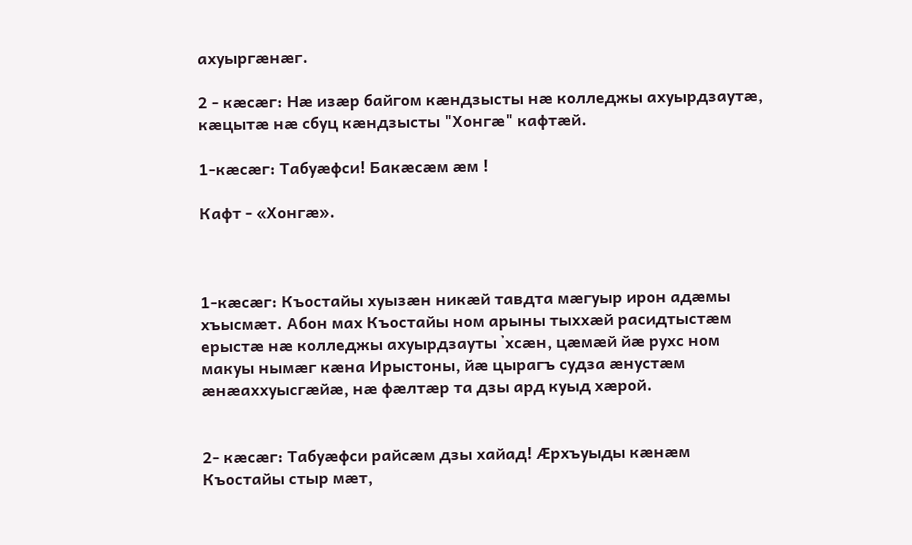ахуыргӕнӕг.

2 - кæсæг: Нӕ изӕр байгом кӕндзысты нӕ колледжы ахуырдзаутӕ, кӕцытӕ нӕ сбуц кӕндзысты "Хонгӕ" кафтӕй.

1-кæсæг: Табуӕфси! Бакӕсӕм ӕм !

Кафт - «Хонгӕ».



1-кæсæг: Къостайы хуызӕн никӕй тавдта мӕгуыр ирон адӕмы хъысмӕт. Абон мах Къостайы ном арыны тыххӕй расидтыстӕм ерыстӕ нӕ колледжы ахуырдзауты ᾽хсӕн, цӕмӕй йӕ рухс ном макуы нымӕг кӕна Ирыстоны, йӕ цырагъ судза ӕнустӕм ӕнӕаххуысгӕйӕ, нӕ фӕлтӕр та дзы ард куыд хӕрой.


2- кæсæг: Табуæфси райсæм дзы хайад! Æрхъуыды кæнæм Къостайы стыр мæт,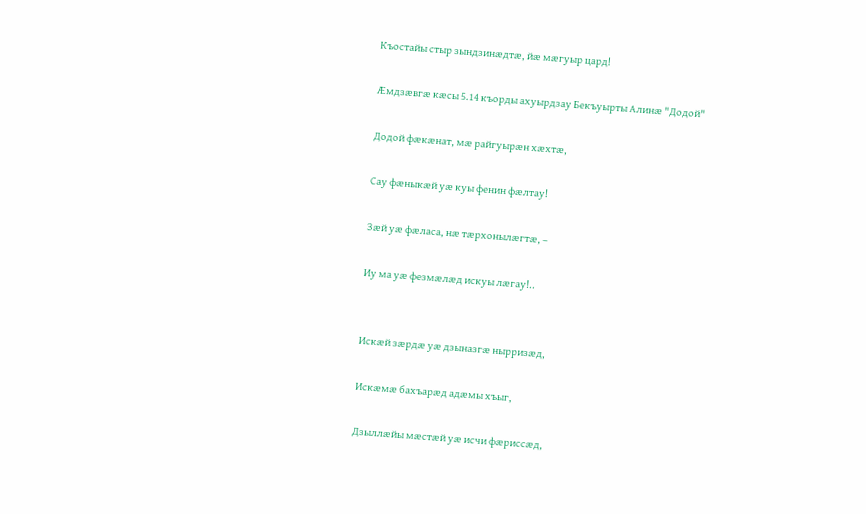Къостайы стыр зындзинæдтæ, йæ мæгуыр цард!

Ӕмдзӕвгӕ кӕсы 5.14 къорды ахуырдзау Бекъуырты Алинӕ "Додой"

Додой фæкæнат, мæ райгуырæн хæхтæ,

Сау фæныкæй уæ куы фенин фæлтау!

Зæй уæ фæласа, нæ тæрхонылæгтæ, –

Иу ма уæ фезмæлæд искуы лæгау!..


Искæй зæрдæ уæ дзыназгæ нырризæд,

Искæмæ бахъарæд адæмы хъыг,

Дзыллæйы мæстæй уæ исчи фæриссæд,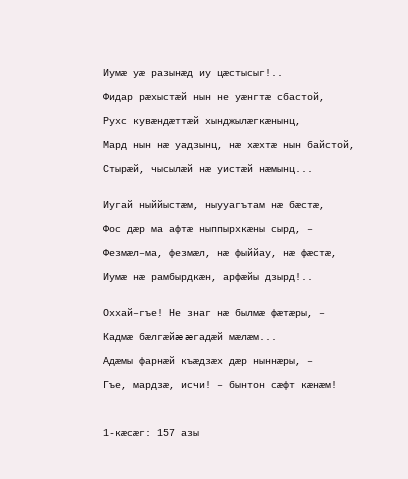Иумæ уæ разынæд иу цæстысыг!..

Фидар рæхыстæй нын не уæнгтæ сбастой,

Рухс кувæндæттæй хынджылæгкæнынц,

Мард нын нæ уадзынц, нæ хæхтæ нын байстой,

Стырæй, чысылæй нæ уистæй нæмынц...


Иугай ныййыстæм, ныууагътам нæ бæстæ,

Фос дæр ма афтæ ныппырхкæны сырд, –

Фезмæл–ма, фезмæл, нæ фыййау, нæ фæстæ,

Иумæ нæ рамбырдкæн, арфæйы дзырд!..


Оххай–гъе! Не знаг нæ былмæ фæтæры, –

Кадмæ бæлгæйæ æгадæй мæлæм...

Адæмы фарнæй къæдзæх дæр ныннæры, –

Гъе, мардзæ, исчи! – бынтон сæфт кæнæм!



1-кæсæг: 157 азы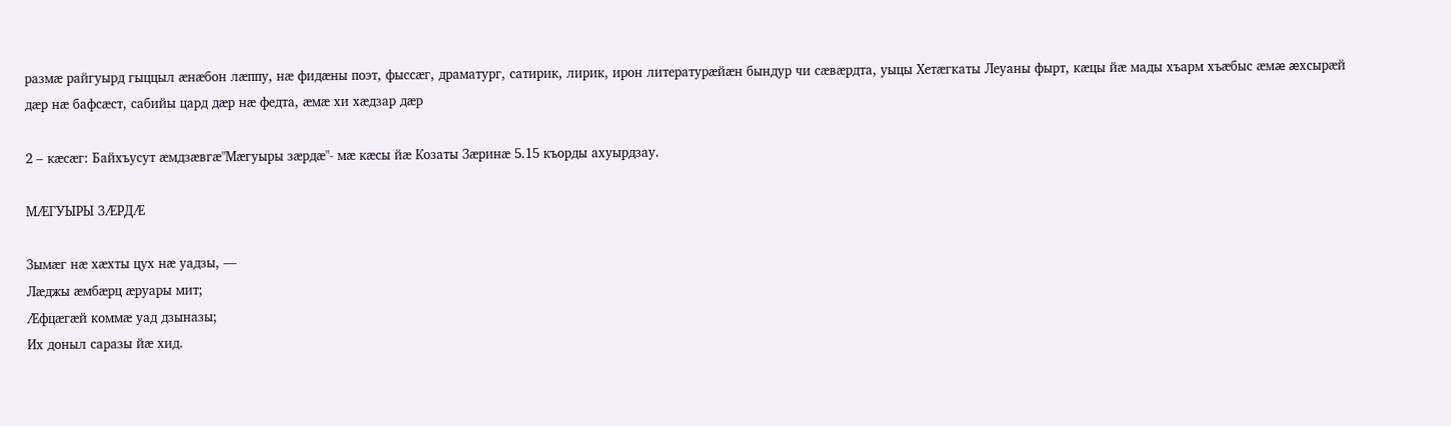размæ райгуырд гыццыл æнæбон лæппу, нæ фидæны поэт, фыссæг, драматург, сатирик, лирик, ирон литературæйæн бындур чи сæвæрдта, уыцы Хетæгкаты Леуаны фырт, кæцы йæ мады хъарм хъæбыс æмæ æхсырæй дæр нæ бафсæст, сабийы цард дæр нæ федта, æмæ хи хæдзар дæр

2 – кӕсӕг: Байхъусут ӕмдзӕвгӕ"Мӕгуыры зӕрдӕ"- мӕ кӕсы йӕ Козаты Зӕринӕ 5.15 къорды ахуырдзау.

МÆГУЫРЫ ЗÆРДÆ

Зымæг нæ хæхты цух нæ уадзы, —
Лæджы æмбæрц æруары мит;
Æфцæгæй коммæ уад дзыназы;
Их доныл саразы йæ хид.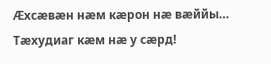Æхсæвæн нæм кæрон нæ вæййы…
Тæхудиаг кæм нæ у сæрд!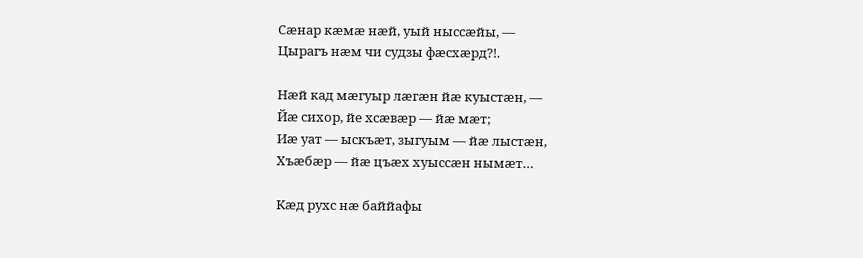Сæнар кæмæ нæй, уый ныссæйы, —
Цырагъ нæм чи судзы фæсхæрд?!.

Нæй кад мæгуыр лæгæн йæ куыстæн, —
Йæ сихор, йе хсæвæр — йæ мæт;
Иæ уат — ыскъæт, зыгуым — йæ лыстæн,
Хъæбæр — йæ цъæх хуыссæн нымæт…

Кæд рухс нæ баййафы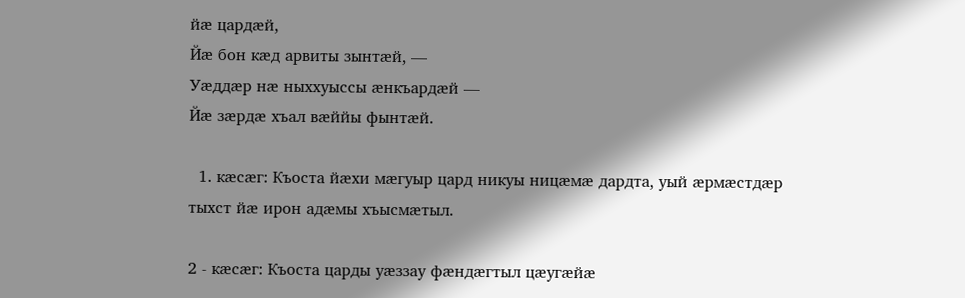йæ цардæй,
Йæ бон кæд арвиты зынтæй, —
Уæддæр нæ ныххуыссы æнкъардæй —
Йæ зæрдæ хъал вæййы фынтæй.

  1. кӕсӕг: Къоста йӕхи мӕгуыр цард никуы ницӕмӕ дардта, уый ӕрмӕстдӕр тыхст йӕ ирон адӕмы хъысмӕтыл.

2 - кæсæг: Къоста царды уæззау фæндæгтыл цæугæйæ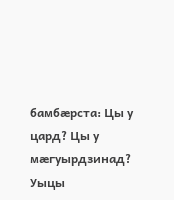бамбæрста: Цы у цард? Цы у мæгуырдзинад? Уыцы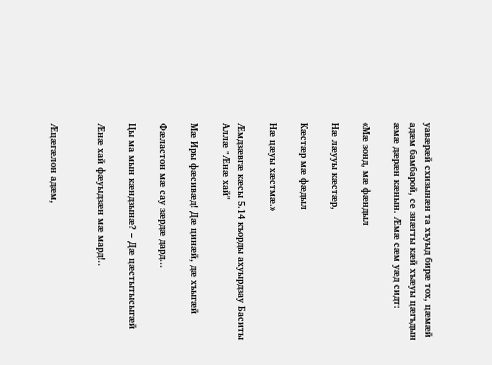уавæрæй схизынæн та хъуыд бирæ тох, цæмæй адæм бамбарой, се знæгты кæй хъæуы цæгъдын æмæ дæрæн кæнын. Æмæ сæм уæд сидт:

«Мæ зонд, мæ фæндыл

Нæ лæууы кæстæр,

Кæстæр мæ фæдыл

Нæ цæуы хæстмæ.»

Ӕмдзӕвгӕ кӕсы 5.14 къорды ахуырдзау Баситы Аллӕ "Æнӕ хай"

Мæ Иры фæсивæд! Дæ цинæй, дæ хъыгæй

Фæластон мæ сау зæрдæ дард...

Цы ма мын кæндзынæ? – Дæ цæстытысыгæй

Æнæ хай фæуыдзæн мæ мард!..


Æцæгæлон адæм,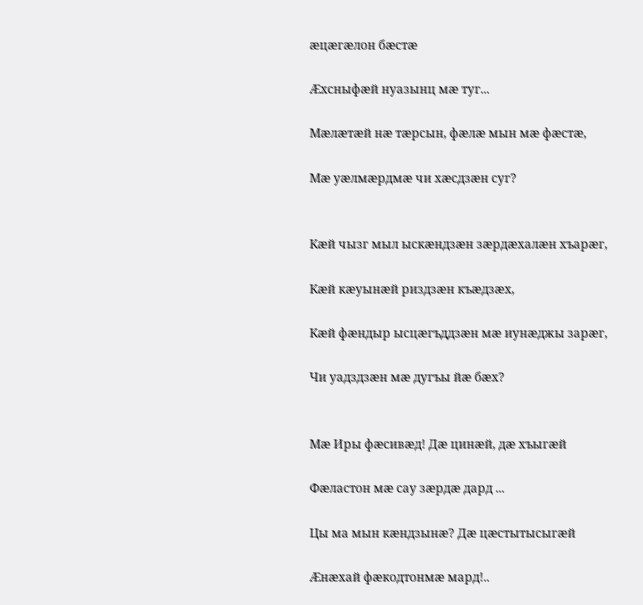æцæгæлон бæстæ

Æхсныфæй нуазынц мæ туг...

Мæлæтæй нæ тæрсын, фæлæ мын мæ фæстæ,

Мæ уæлмæрдмæ чи хæсдзæн суг?


Кæй чызг мыл ыскæндзæн зæрдæхалæн хъарæг,

Кæй кæуынæй риздзæн къæдзæх,

Кæй фæндыр ысцæгъддзæн мæ иунæджы зарæг,

Чи уадздзæн мæ дугъы йæ бæх?


Мæ Иры фæсивæд! Дæ цинæй, дæ хъыгæй

Фæластон мæ сау зæрдæ дард ...

Цы ма мын кæндзынæ? Дæ цæстытысыгæй

Æнæхай фæкодтонмæ мард!..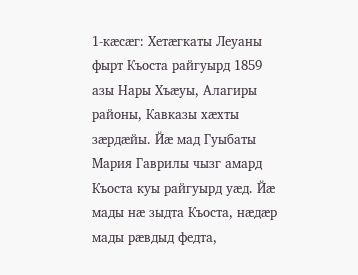1-кæсæг: Хетæгкаты Леуаны фырт Къоста райгуырд 1859 азы Нары Хъæуы, Алагиры районы, Кавказы хæхты зæрдæйы. Йæ мад Гуыбаты Мария Гаврилы чызг амард Къоста куы райгуырд уæд. Йæ мады нæ зыдта Къоста, нæдæр мады рæвдыд федта,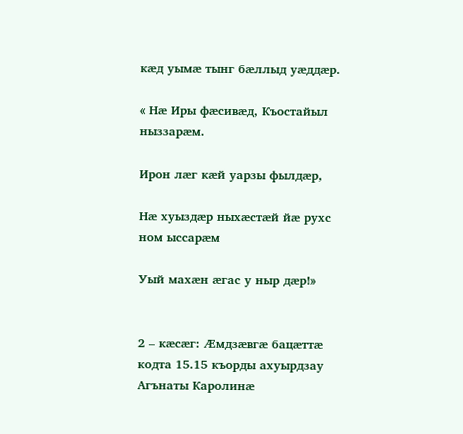кæд уымæ тынг бæллыд уæддæр.

« Нæ Иры фæсивæд, Къостайыл ныззарæм.

Ирон лæг кæй уарзы фылдæр,

Нæ хуыздæр ныхæстæй йæ рухс ном ыссарæм

Уый махæн æгас у ныр дæр!»


2 – кӕсӕг: Ӕмдзӕвгӕ бацӕттӕ кодта 15.15 къорды ахуырдзау Агънаты Каролинӕ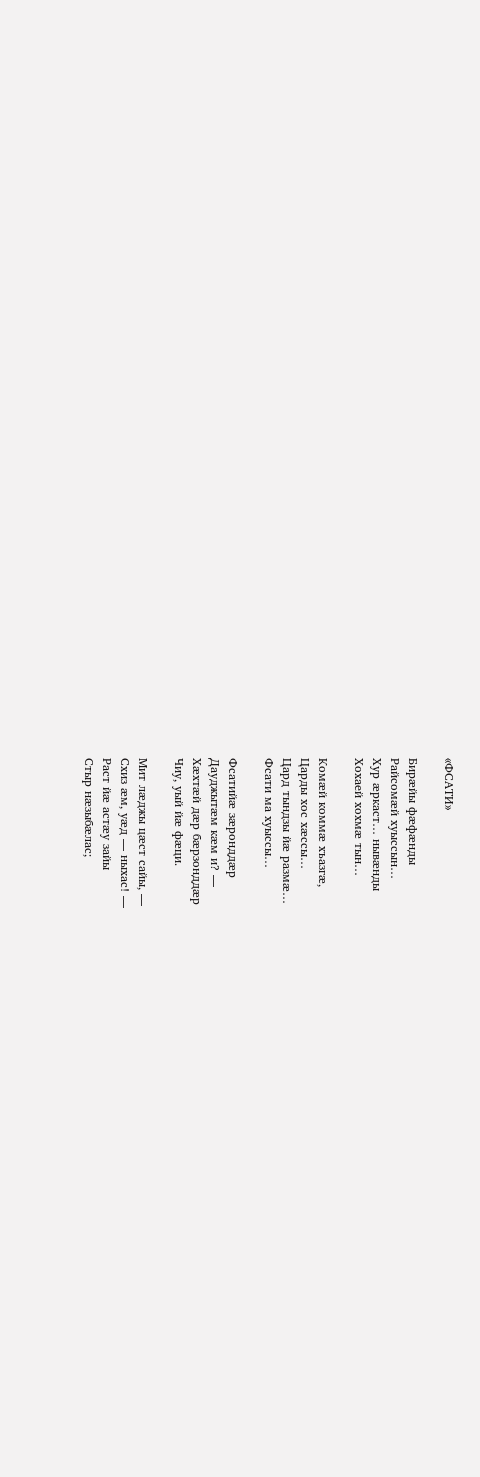«ФСАТИ»

Бирæйы фæфæнды
Райсомæй хуыссын…
Хур æркаст… нывæнды
Хохаей хохмæ тын…

Комæй коммæ хъазгæ,
Царды хос хæссы…
Цард тындзы йæ размæ…
Фсати ма хуыссы…

Фсатийæ зæронддæр
Дауджытæм кæм и? —
Хæхтæй дæр бæрзонддæр
Чиу, уый йæ фæци.

Мит лæджы цæст сайы, —
Схиз æм, уæд — ныхас! —
Раст йæ астæу зайы
Стыр нæзыбæлас;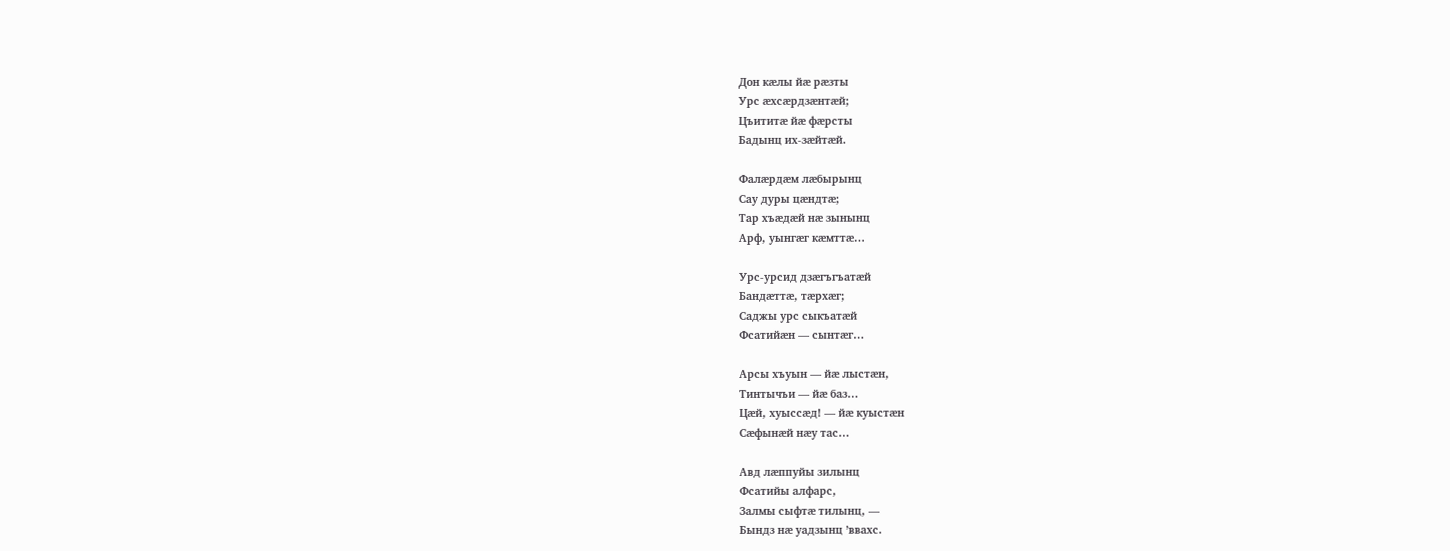Дон кæлы йæ рæзты
Урс æхсæрдзæнтæй;
Цъититæ йæ фæрсты
Бадынц их-зæйтæй.

Фалæрдæм лæбырынц
Сау дуры цæндтæ;
Тар хъæдæй нæ зынынц
Арф, уынгæг кæмттæ…

Урс-урсид дзæгъгъатæй
Бандæттæ, тæрхæг;
Саджы урс сыкъатæй
Фсатийæн — сынтæг…

Арсы хъуын — йæ лыстæн,
Тинтычъи — йæ баз…
Цæй, хуыссæд! — йæ куыстæн
Сæфынæй нæу тас…

Авд лæппуйы зилынц
Фсатийы алфарс,
Залмы сыфтæ тилынц, —
Бындз нæ уадзынц ’ввахс.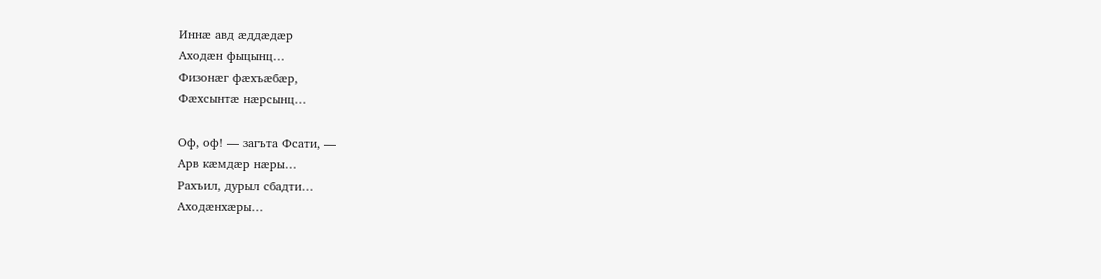Иннæ авд æддæдæр
Аходæн фыцынц…
Физонæг фæхъæбæр,
Фæхсынтæ нæрсынц…

Оф, оф! — загъта Фсати, —
Арв кæмдæр нæры…
Рахъил, дурыл сбадти…
Аходæнхæры…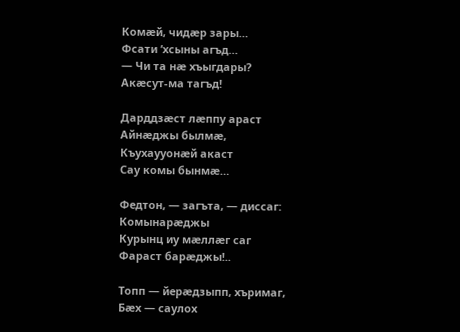Комæй, чидæр зары…
Фсати ’хсыны агъд…
— Чи та нæ хъыгдары?
Акæсут-ма тагъд!

Дарддзæст лæппу араст
Айнæджы былмæ,
Къухаууонæй акаст
Сау комы бынмæ…

Федтон, — загъта, — диссаг:
Комынарæджы
Курынц иу мæллæг саг
Фараст барæджы!..

Топп — йерæдзыпп, хъримаг,
Бæх — саулох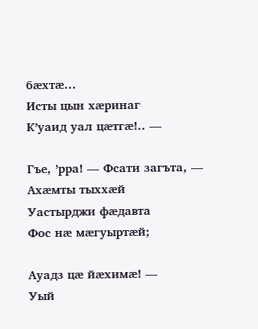бæхтæ…
Исты цын хæринаг
К’уаид уал цæтгæ!.. —

Гъе, ’рра! — Фсати загъта, —
Ахæмты тыххæй
Уастырджи фæдавта
Фос нæ мæгуыртæй;

Ауадз цæ йæхимæ! —
Уый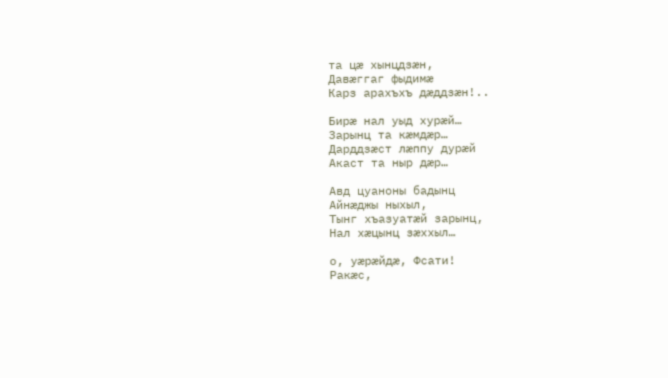та цæ хынцдзæн,
Давæггаг фыдимæ
Карз арахъхъ дæддзæн!..

Бирæ нал уыд хурæй…
Зарынц та кæмдæр…
Дарддзæст лæппу дурæй
Акаст та ныр дæр…

Авд цуаноны бадынц
Айнæджы ныхыл,
Тынг хъазуатæй зарынц,
Нал хæцынц зæххыл…

о, уæрæйдæ, Фсати!
Ракæс,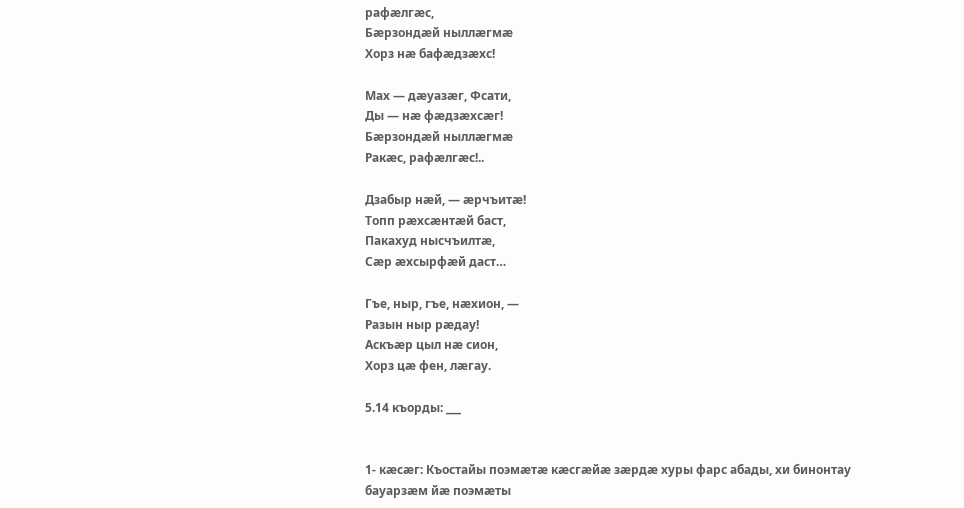рафæлгæс,
Бæрзондæй ныллæгмæ
Хорз нæ бафæдзæхс!

Мах — дæуазæг, Фсати,
Ды — нæ фæдзæхсæг!
Бæрзондæй ныллæгмæ
Ракæс, рафæлгæс!..

Дзабыр нæй, — æрчъитæ!
Топп рæхсæнтæй баст,
Пакахуд нысчъилтæ,
Сæр æхсырфæй даст…

Гъе, ныр, гъе, нæхион, —
Разын ныр рæдау!
Аскъæр цыл нæ сион,
Хорз цæ фен, лæгау.

5.14 къорды: ___


1- кæсæг: Къостайы поэмӕтӕ кӕсгӕйӕ зӕрдӕ хуры фарс абады, хи бинонтау бауарзӕм йӕ поэмӕты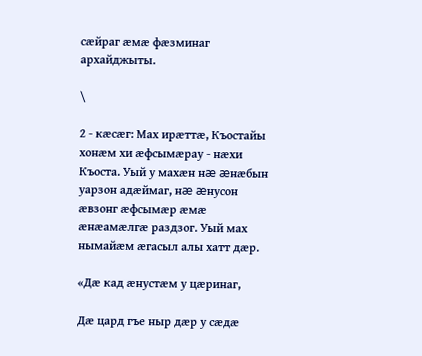сӕйраг ӕмӕ фӕзминаг архайджыты.

\

2 - кæсæг: Мах ирæттæ, Къостайы хонæм хи æфсымæрау - нæхи Къоста. Уый у махæн нæ æнæбын уарзон адæймаг, нæ æнусон æвзонг æфсымæр æмæ æнæамæлгæ раздзог. Уый мах нымайæм æгасыл алы хатт дæр.

«Дæ кад æнустæм у цæринаг,

Дæ цард гъе ныр дæр у сæдæ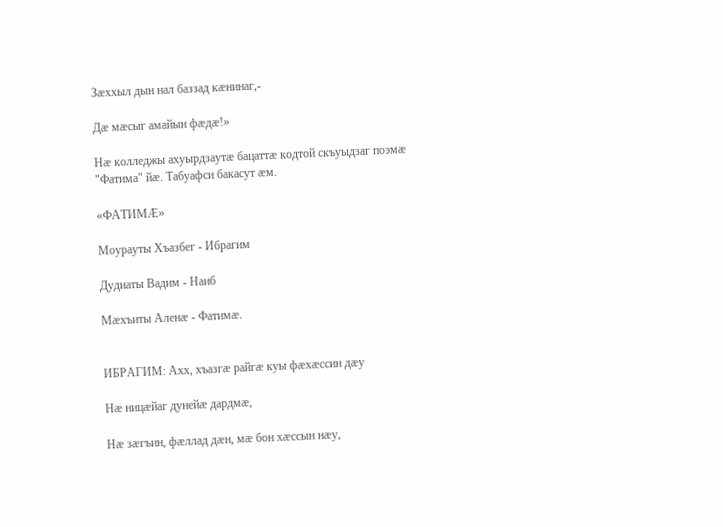Зæххыл дын нал баззад кæнинаг,-

Дæ мæсыг амайын фæдæ!»

Нӕ колледжы ахуырдзаутӕ бацаттӕ кодтой скъуыдзаг поэмӕ "Фатима" йӕ. Табуафси бакасут ӕм.

«ФАТИМӔ»

Моурауты Хъазбег - Ибрагим

Дудиаты Вадим - Наиб

Мӕхъиты Аленӕ - Фатимӕ.


ИБРАГИМ: Ахх, хъазгӕ райгӕ куы фӕхӕссин дӕу

Нӕ ницӕйаг дунейӕ дардмӕ,

Нӕ зӕгъин, фӕллад дӕн, мӕ бон хӕссын нӕу,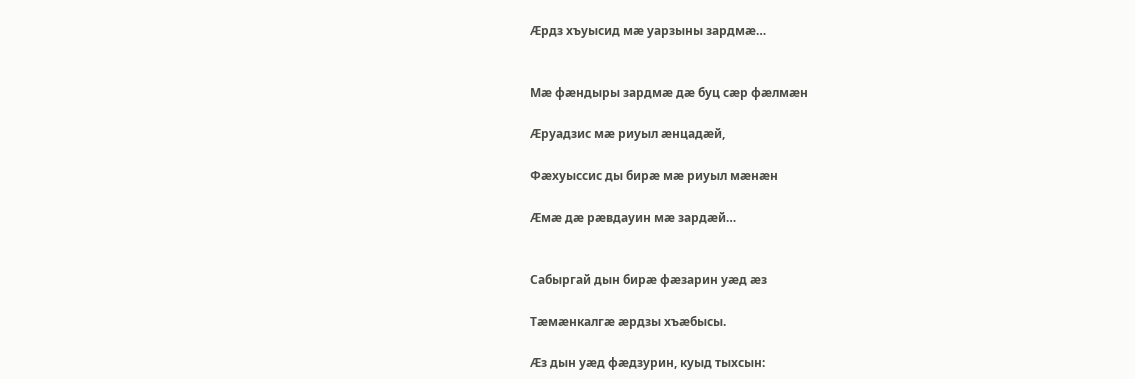Æрдз хъуысид мӕ уарзыны зардмӕ…


Мӕ фӕндыры зардмӕ дӕ буц сӕр фӕлмӕн

Æруадзис мӕ риуыл ӕнцадӕй,

Фӕхуыссис ды бирӕ мӕ риуыл мӕнӕн

Æмӕ дӕ рӕвдауин мӕ зардӕй…


Сабыргай дын бирӕ фӕзарин уӕд ӕз

Тӕмӕнкалгӕ ӕрдзы хъӕбысы.

Æз дын уӕд фӕдзурин, куыд тыхсын: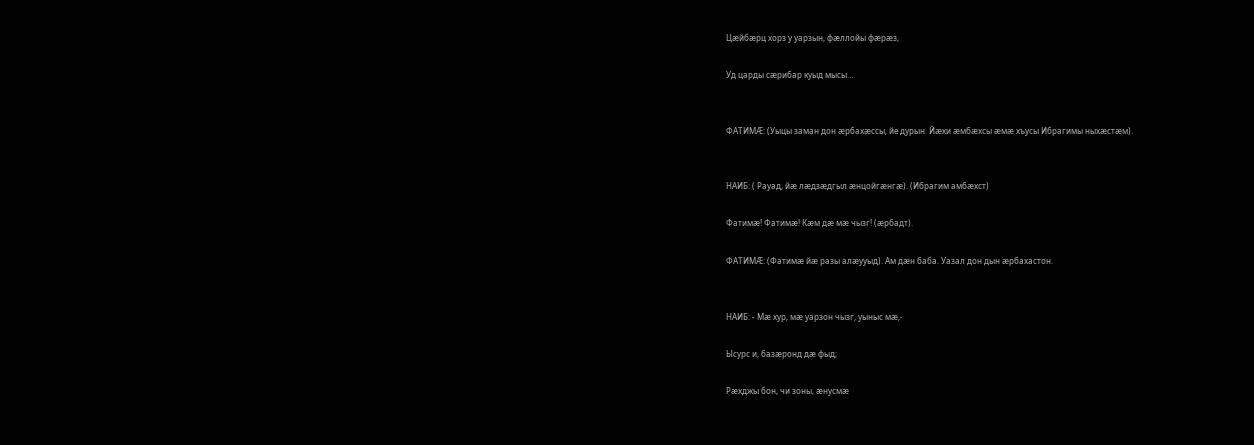Цӕйбӕрц хорз у уарзын, фӕллойы фӕрӕз,

Уд царды сӕрибар куыд мысы…


ФАТИМӔ: (Уыцы заман дон ӕрбахӕссы, йе дурын. Йӕхи ӕмбӕхсы ӕмӕ хъусы Ибрагимы ныхӕстӕм).


НАИБ: ( Рауад, йӕ лӕдзӕдгыл ӕнцойгӕнгӕ). (Ибрагим амбӕхст)

Фатимӕ! Фатимӕ! Кӕм дӕ мӕ чызг! (ӕрбадт).

ФАТИМӔ: (Фатимӕ йӕ разы алӕууыд). Ам дӕн баба. Уазал дон дын ӕрбахастон.


НАИБ: - Мӕ хур, мӕ уарзон чызг, уыныс мӕ,-

Ысурс и, базӕронд дӕ фыд;

Рӕхджы бон, чи зоны, ӕнусмӕ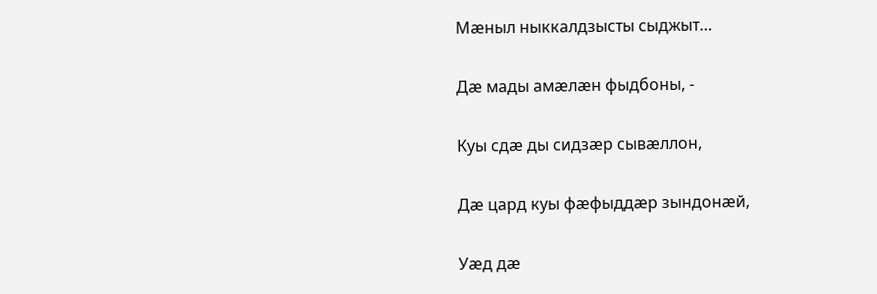Мӕныл ныккалдзысты сыджыт…

Дӕ мады амӕлӕн фыдбоны, -

Куы сдӕ ды сидзӕр сывӕллон,

Дӕ цард куы фӕфыддӕр зындонӕй,

Уӕд дӕ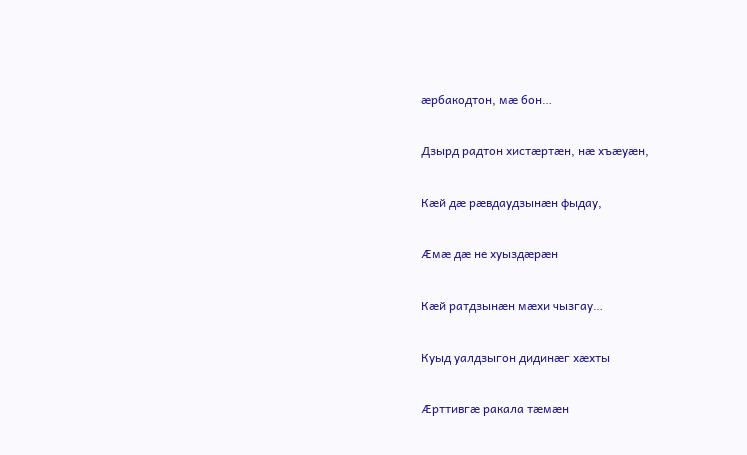ӕрбакодтон, мӕ бон…

Дзырд радтон хистӕртӕн, нӕ хъӕуӕн,

Кӕй дӕ рӕвдаудзынӕн фыдау,

Æмӕ дӕ не хуыздӕрӕн

Кӕй ратдзынӕн мӕхи чызгау…

Куыд уалдзыгон дидинӕг хӕхты

Æрттивгӕ ракала тӕмӕн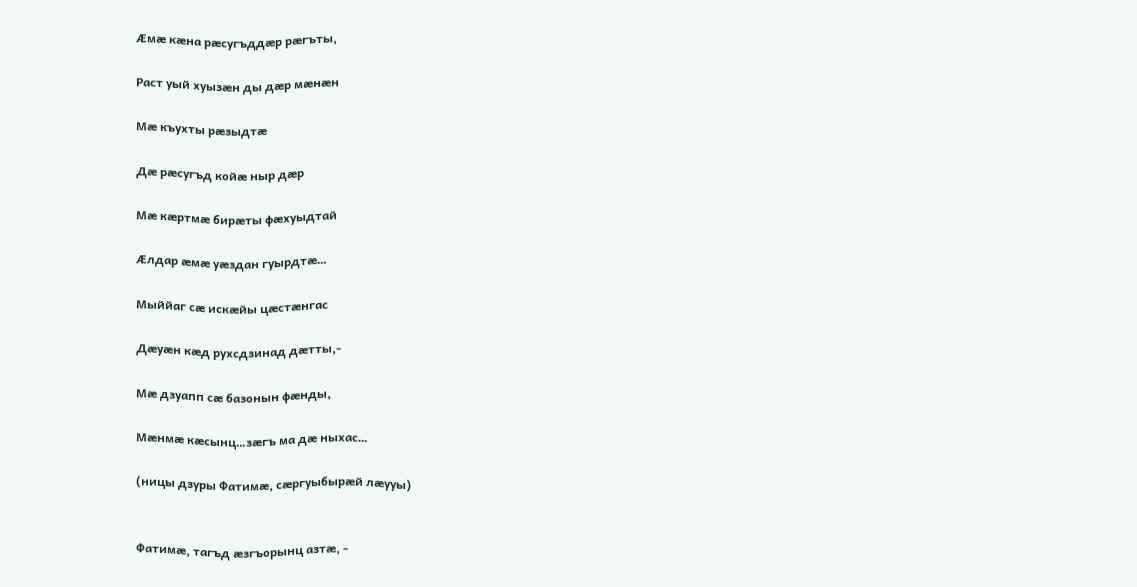Æмӕ кӕна рӕсугъддӕр рӕгъты,

Раст уый хуызӕн ды дӕр мӕнӕн

Мӕ къухты рӕзыдтӕ

Дӕ рӕсугъд койӕ ныр дӕр

Мӕ кӕртмӕ бирӕты фӕхуыдтай

Æлдар ӕмӕ уӕздан гуырдтӕ…

Мыййаг сӕ искӕйы цӕстӕнгас

Дӕуӕн кӕд рухсдзинад дӕтты,-

Мӕ дзуапп сӕ базонын фӕнды,

Мӕнмӕ кӕсынц…зӕгъ ма дӕ ныхас…

(ницы дзуры Фатимӕ, сӕргуыбырӕй лӕууы)


Фатимӕ, тагъд ӕзгъорынц азтӕ, -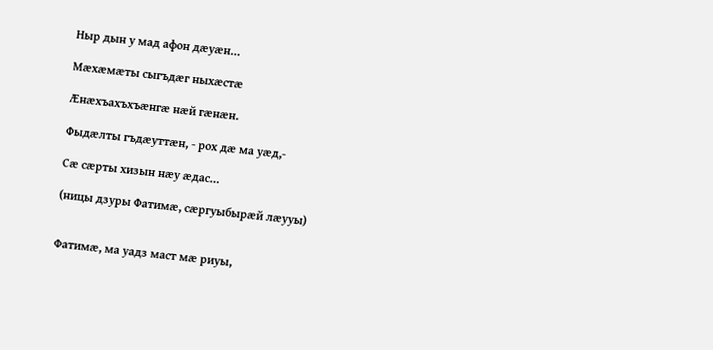Ныр дын у мад афон дӕуӕн…

Мӕхӕмӕты сыгъдӕг ныхӕстӕ

Æнӕхъахъхъӕнгӕ нӕй гӕнӕн.

Фыдӕлты гъдӕуттӕн, - рох дӕ ма уӕд,-

Сӕ сӕрты хизын нӕу ӕдас…

(ницы дзуры Фатимӕ, сӕргуыбырӕй лӕууы)


Фатимӕ, ма уадз маст мӕ риуы,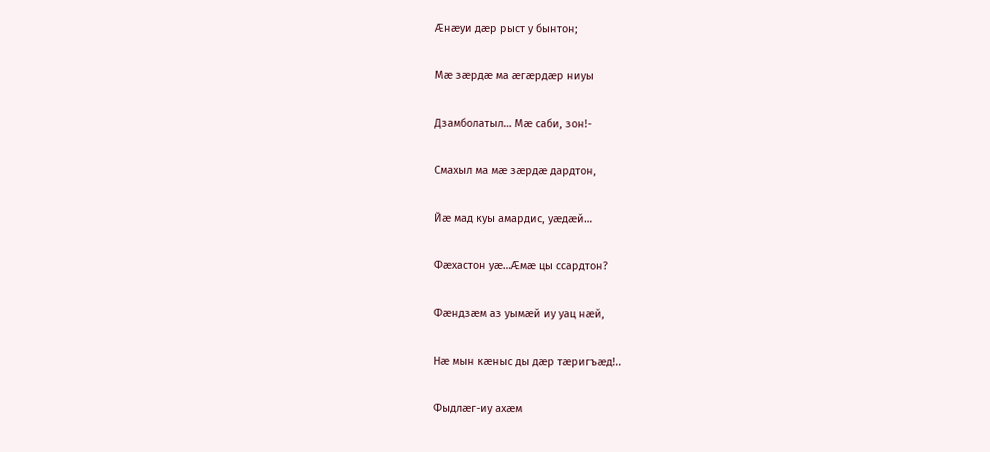Æнӕуи дӕр рыст у бынтон;

Мӕ зӕрдӕ ма ӕгӕрдӕр ниуы

Дзамболатыл… Мӕ саби, зон!-

Смахыл ма мӕ зӕрдӕ дардтон,

Йӕ мад куы амардис, уӕдӕй…

Фӕхастон уӕ…Æмӕ цы ссардтон?

Фӕндзӕм аз уымӕй иу уац нӕй,

Нӕ мын кӕныс ды дӕр тӕригъӕд!..

Фыдлӕг-иу ахӕм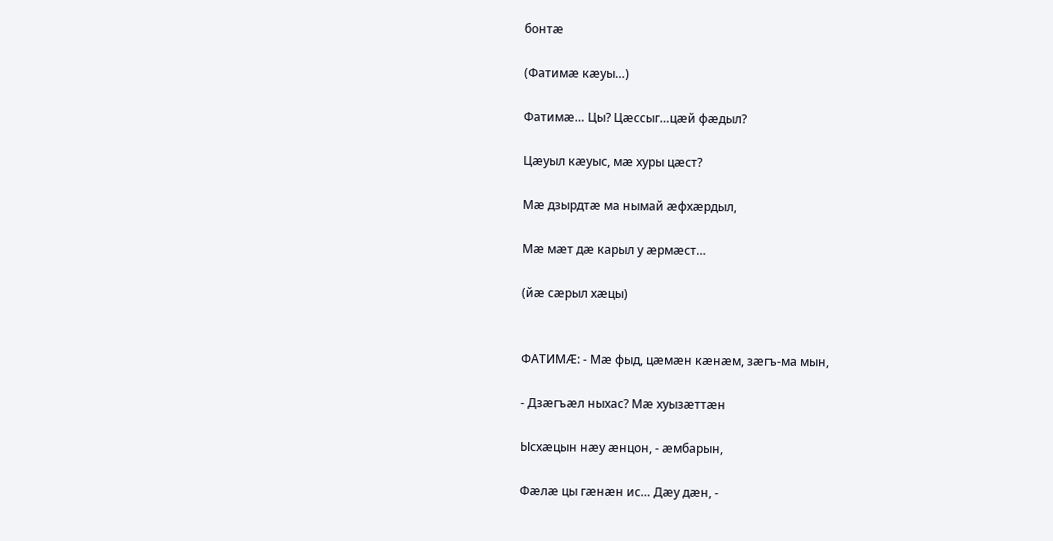бонтӕ

(Фатимӕ кӕуы…)

Фатимӕ… Цы? Цӕссыг…цӕй фӕдыл?

Цӕуыл кӕуыс, мӕ хуры цӕст?

Мӕ дзырдтӕ ма нымай ӕфхӕрдыл,

Мӕ мӕт дӕ карыл у ӕрмӕст…

(йӕ сӕрыл хӕцы)


ФАТИМӔ: - Мӕ фыд, цӕмӕн кӕнӕм, зӕгъ-ма мын,

- Дзӕгъӕл ныхас? Мӕ хуызӕттӕн

Ысхӕцын нӕу ӕнцон, - ӕмбарын,

Фӕлӕ цы гӕнӕн ис… Дӕу дӕн, -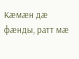Кӕмӕн дӕ фӕнды, ратт мӕ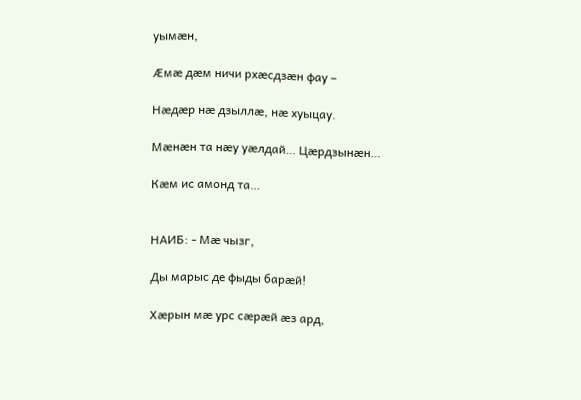уымӕн,

Æмӕ дӕм ничи рхӕсдзӕн фау –

Нӕдӕр нӕ дзыллӕ, нӕ хуыцау.

Мӕнӕн та нӕу уӕлдай… Цӕрдзынӕн…

Кӕм ис амонд та…


НАИБ: - Мӕ чызг,

Ды марыс де фыды барӕй!

Хӕрын мӕ урс сӕрӕй ӕз ард,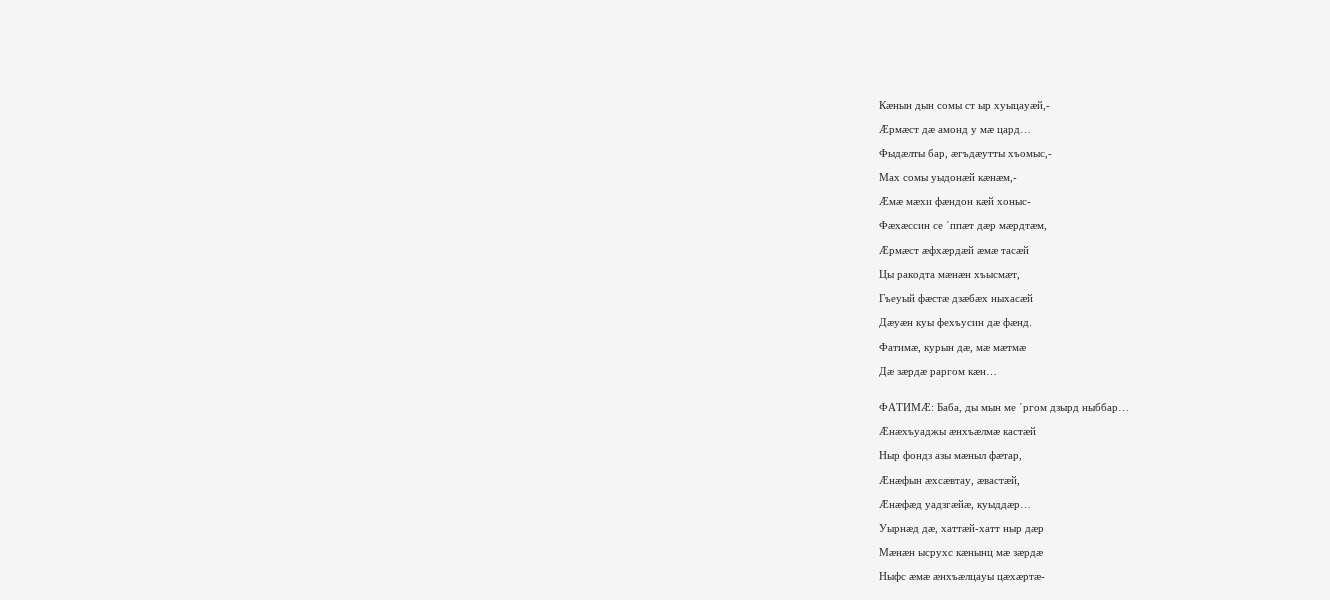Кӕнын дын сомы ст ыр хуыцауӕй,-

Ӕрмӕст дӕ амонд у мӕ цард…

Фыдӕлты бар, ӕгъдӕутты хъомыс,-

Мах сомы уыдонӕй кӕнӕм,-

Ӕмӕ мӕхи фӕндон кӕй хоныс-

Фӕхӕссин се ᾽ппӕт дӕр мӕрдтӕм,

Ӕрмӕст ӕфхӕрдӕй ӕмӕ тасӕй

Цы ракодта мӕнӕн хъысмӕт,

Гъеуый фӕстӕ дзӕбӕх ныхасӕй

Дӕуӕн куы фехъусин дӕ фӕнд.

Фатимӕ, курын дӕ, мӕ мӕтмӕ

Дӕ зӕрдӕ раргом кӕн…


ФАТИМӔ: Баба, ды мын ме ᾽ргом дзырд ныббар…

Ӕнӕхъуаджы ӕнхъӕлмӕ кастӕй

Ныр фондз азы мӕныл фӕтар,

Ӕнӕфын ӕхсӕвтау, ӕвастӕй,

Ӕнӕфӕд уадзгӕйӕ, куыддӕр…

Уырнӕд дӕ, хаттӕй-хатт ныр дӕр

Мӕнӕн ысрухс кӕнынц мӕ зӕрдӕ

Ныфс ӕмӕ ӕнхъӕлцауы цӕхӕртӕ-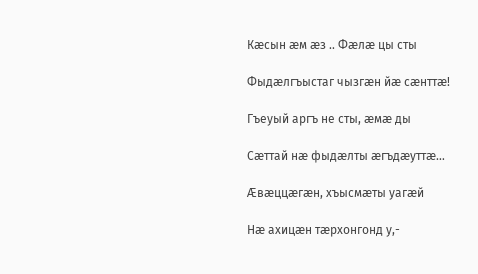Кӕсын ӕм ӕз .. Фӕлӕ цы сты

Фыдӕлгъыстаг чызгӕн йӕ сӕнттӕ!

Гъеуый аргъ не сты, ӕмӕ ды

Сӕттай нӕ фыдӕлты ӕгъдӕуттӕ…

Ӕвӕццӕгӕн, хъысмӕты уагӕй

Нӕ ахицӕн тӕрхонгонд у,-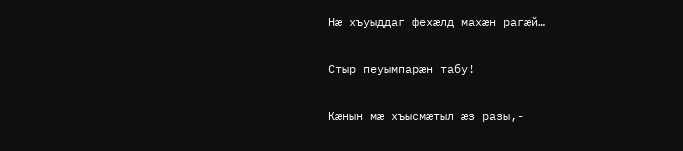Нӕ хъуыддаг фехӕлд махӕн рагӕй…

Стыр пеуымпарӕн табу!

Кӕнын мӕ хъысмӕтыл ӕз разы,-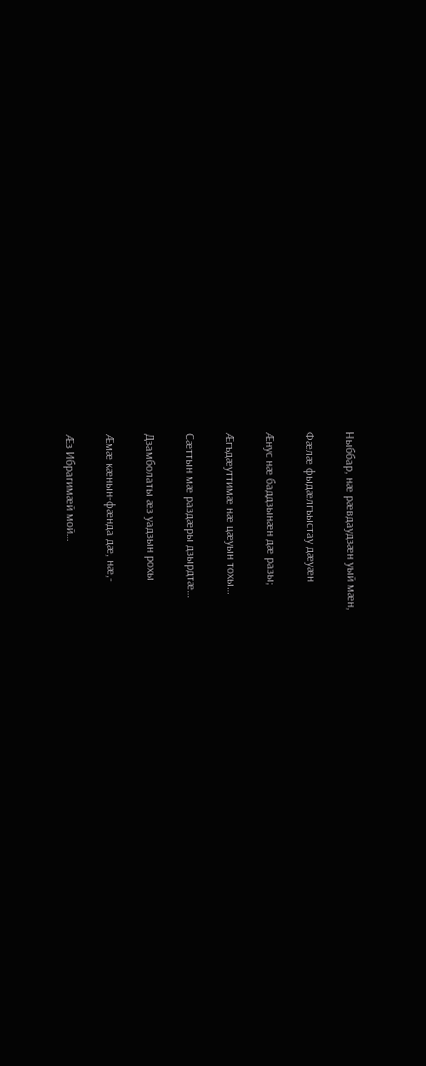Ныббар, нӕ рӕвдаудзӕн уый мӕн,

Фӕлӕ фыдӕлгъыстау дӕуӕн

Ӕнус нӕ баддзынӕн дӕ разы;

Ӕгъдӕуттимӕ нӕ цӕуын тохы…

Сӕттын мӕ раздӕры дзырдтӕ…

Дзамболаты ӕз уадзын рохы

Ӕмӕ кӕнын-фӕнда дӕ, нӕ,-

Ӕз Ибрагимӕй мой…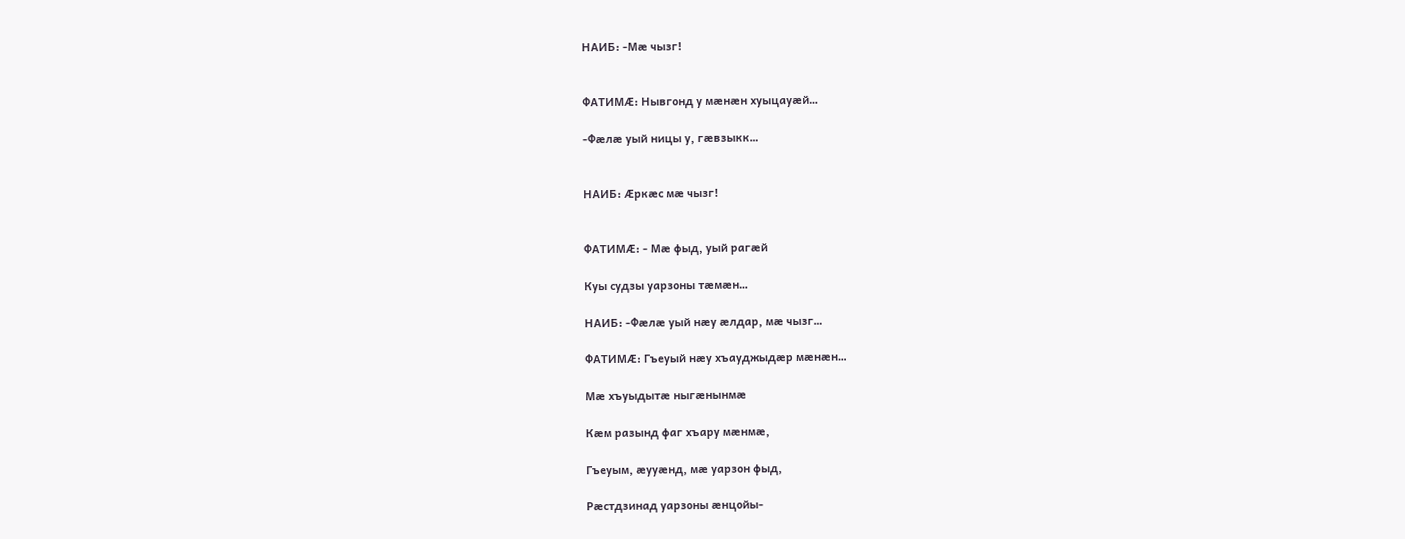НАИБ: -Мӕ чызг!


ФАТИМӔ: Нывгонд у мӕнӕн хуыцауӕй…

-Фӕлӕ уый ницы у, гӕвзыкк…


НАИБ: Ӕркӕс мӕ чызг!


ФАТИМӔ: - Мӕ фыд, уый рагӕй

Куы судзы уарзоны тӕмӕн…

НАИБ: -Фӕлӕ уый нӕу ӕлдар, мӕ чызг…

ФАТИМӔ: Гъеуый нӕу хъауджыдӕр мӕнӕн…

Мӕ хъуыдытӕ ныгӕнынмӕ

Кӕм разынд фаг хъару мӕнмӕ,

Гъеуым, ӕууӕнд, мӕ уарзон фыд,

Рӕстдзинад уарзоны ӕнцойы-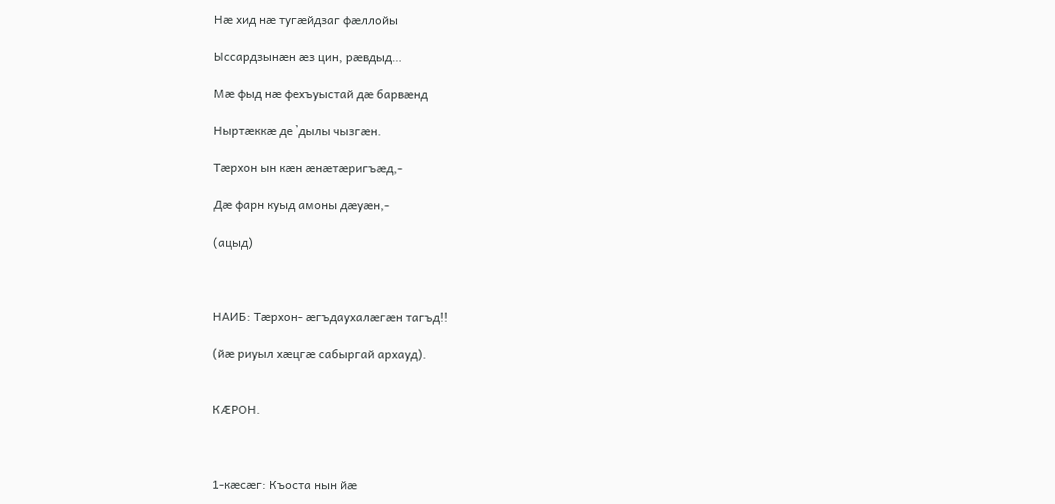Нӕ хид нӕ тугӕйдзаг фӕллойы

Ыссардзынӕн ӕз цин, рӕвдыд…

Мӕ фыд нӕ фехъуыстай дӕ барвӕнд

Ныртӕккӕ де ᾽дылы чызгӕн.

Тӕрхон ын кӕн ӕнӕтӕригъӕд,-

Дӕ фарн куыд амоны дӕуӕн,-

(ацыд)



НАИБ: Тӕрхон- ӕгъдаухалӕгӕн тагъд!!

(йӕ риуыл хӕцгӕ сабыргай архауд).


КÆРОН.



1-кæсæг: Къоста нын йæ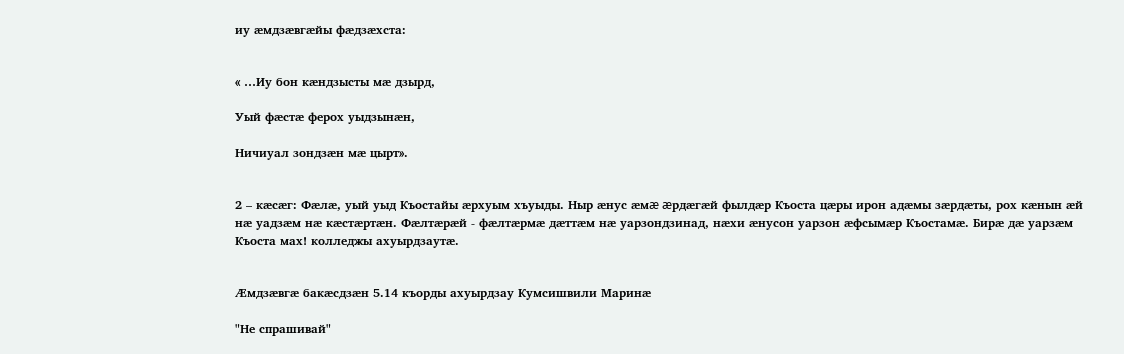иу æмдзæвгæйы фæдзæхста:


« …Иу бон кæндзысты мæ дзырд,

Уый фæстæ ферох уыдзынæн,

Ничиуал зондзæн мæ цырт».


2 – кæсæг: Фæлæ, уый уыд Къостайы æрхуым хъуыды. Ныр æнус æмæ æрдæгæй фылдæр Къоста цæры ирон адæмы зæрдæты, рох кæнын æй нæ уадзæм нæ кæстæртæн. Фæлтæрæй - фæлтæрмæ дæттæм нæ уарзондзинад, нæхи æнусон уарзон æфсымæр Къостамæ. Бирæ дæ уарзæм Къоста мах! колледжы ахуырдзаутӕ.


Ӕмдзӕвгӕ бакӕсдзӕн 5.14 къорды ахуырдзау Кумсишвили Маринӕ

"Не спрашивай"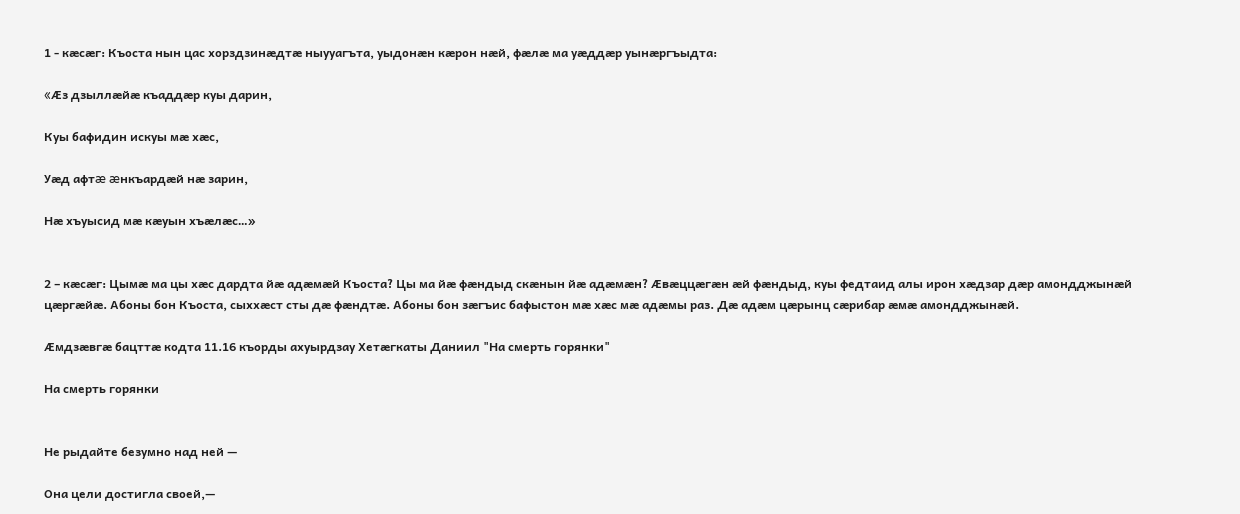1 - кæсæг: Къоста нын цас хорздзинæдтæ ныууагъта, уыдонæн кæрон нæй, фæлæ ма уæддæр уынæргъыдта:

«Æз дзыллæйæ къаддæр куы дарин,

Куы бафидин искуы мæ хæс,

Уæд афтæ æнкъардæй нæ зарин,

Нæ хъуысид мæ кæуын хъæлæс…»


2 – кæсæг: Цымæ ма цы хæс дардта йæ адæмæй Къоста? Цы ма йæ фæндыд скæнын йæ адæмæн? Æвæццæгæн æй фæндыд, куы федтаид алы ирон хæдзар дæр амондджынæй цæргæйæ. Абоны бон Къоста, сыххæст сты дæ фæндтæ. Абоны бон зæгъис бафыстон мæ хæс мæ адæмы раз. Дæ адæм цæрынц сæрибар æмæ амондджынæй.

Ӕмдзӕвгӕ бацттӕ кодта 11.16 къорды ахуырдзау Хетӕгкаты Даниил "На смерть горянки"

На смерть горянки


Не рыдайте безумно над ней —

Она цели достигла своей,—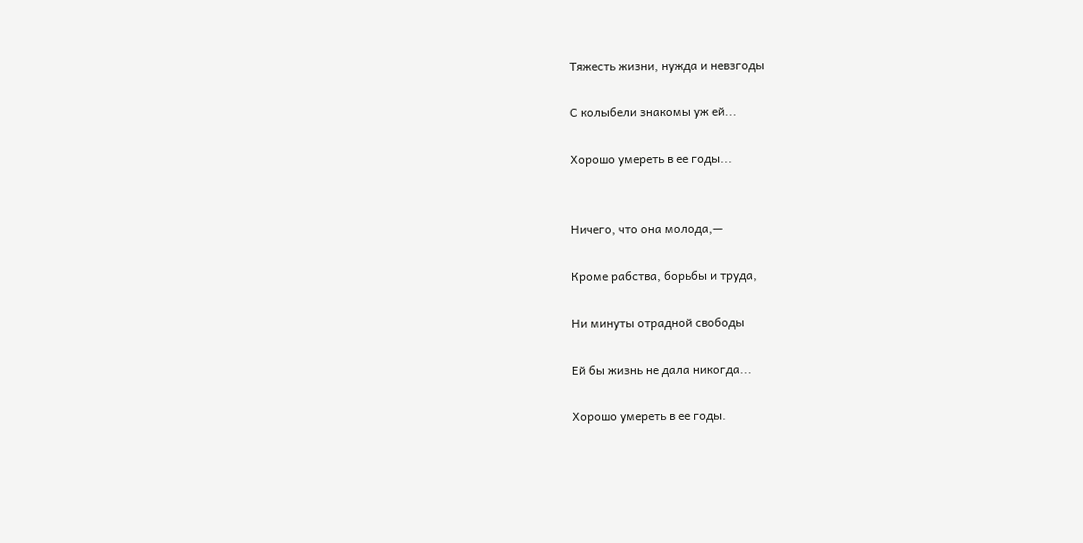Тяжесть жизни, нужда и невзгоды

С колыбели знакомы уж ей...

Хорошо умереть в ее годы...


Ничего, что она молода,—

Кроме рабства, борьбы и труда,

Ни минуты отрадной свободы

Ей бы жизнь не дала никогда...

Хорошо умереть в ее годы.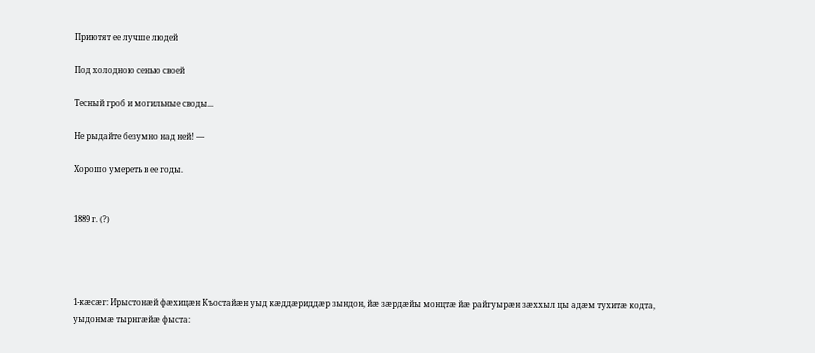Приютят ее лучше людей

Под холодною сенью своей

Тесный гроб и могильные своды...

Не рыдайте безумно над ней! —

Хорошо умереть в ее годы.


1889 г. (?)




1-кæсæг: Ирыстонæй фæхицæн Къостайæн уыд кæддæриддæр зындон, йæ зæрдæйы монцтæ йæ райгуырæн зæххыл цы адæм тухитæ кодта, уыдонмæ тырнгæйæ фыста: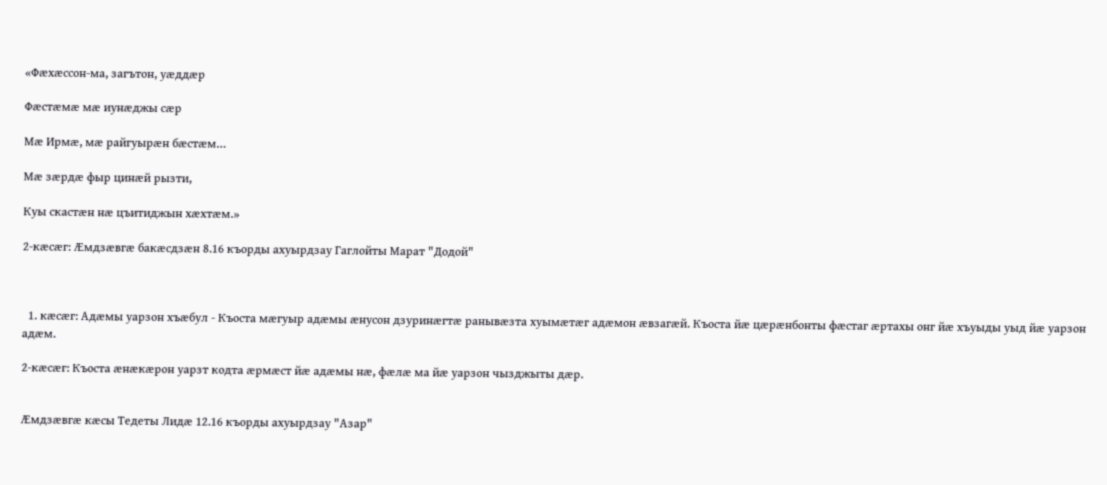«Фæхæссон-ма, загътон, уæддæр

Фæстæмæ мæ иунæджы сæр

Мæ Ирмæ, мæ райгуырæн бæстæм…

Мæ зæрдæ фыр цинæй рызти,

Куы скастæн нæ цъитиджын хæхтæм.»

2-кæсæг: Ӕмдзӕвгӕ бакӕсдзӕн 8.16 къорды ахуырдзау Гаглойты Марат "Додой"



  1. кӕсӕг: Адæмы уарзон хъæбул - Къоста мæгуыр адæмы æнусон дзуринæгтæ ранывæзта хуымæтæг адæмон æвзагæй. Къоста йæ цæрæнбонты фæстаг æртахы онг йæ хъуыды уыд йæ уарзон адæм.

2-кæсæг: Къоста æнæкæрон уарзт кодта æрмæст йæ адæмы нæ, фæлæ ма йæ уарзон чызджыты дæр.


Ӕмдзӕвгӕ кӕсы Тедеты Лидӕ 12.16 къорды ахуырдзау "Азар"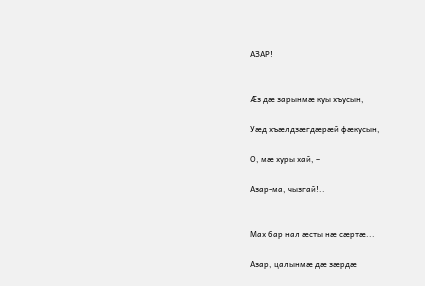АЗАР!


Æз дæ зарынмæ куы хъусын,

Уæд хъæлдзæгдæрæй фæкусын,

О, мæ хуры хай, –

Азар-ма, чызгай!..


Мах бар нал æсты нæ сæртæ...

Азар, цалынмæ дæ зæрдæ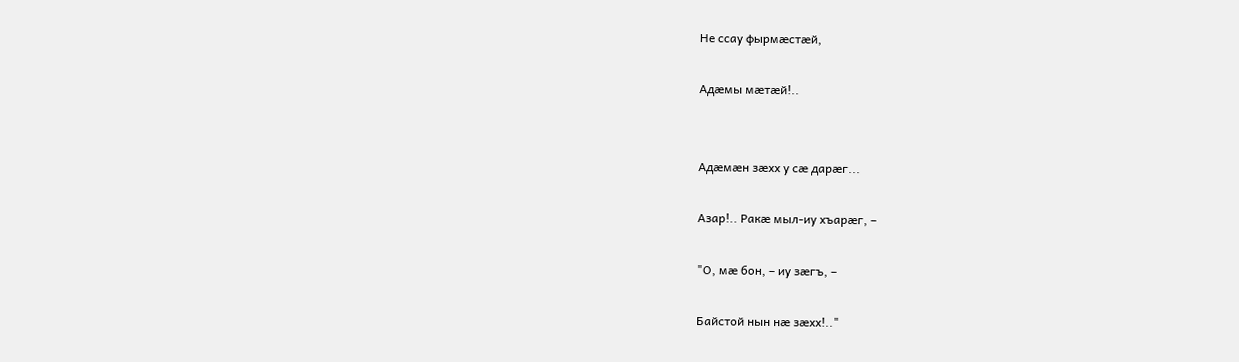Не ссау фырмæстæй,

Адæмы мæтæй!..


Адæмæн зæхх у сæ дарæг...

Азар!.. Ракæ мыл-иу хъарæг, –

"О, мæ бон, – иу зæгъ, –

Байстой нын нæ зæхх!.."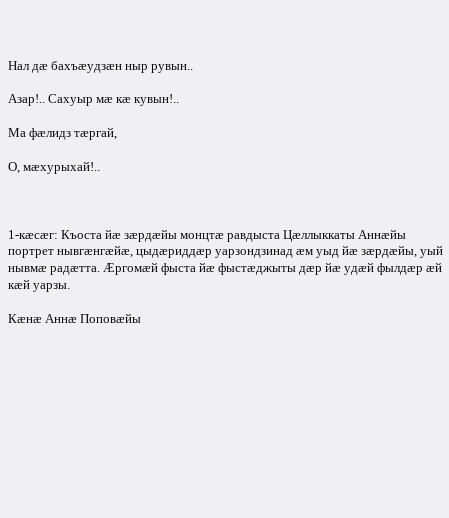Нал дæ бахъæудзæн ныр рувын..

Азар!.. Сахуыр мæ кæ кувын!..

Ма фæлидз тæргай,

О, мæхурыхай!..



1-кæсæг: Къоста йæ зæрдæйы монцтæ равдыста Цæллыккаты Аннæйы портрет нывгæнгæйæ, цыдæриддæр уарзондзинад æм уыд йæ зæрдæйы, уый нывмæ радæтта. Æргомæй фыста йæ фыстæджыты дæр йæ удæй фылдæр æй кæй уарзы.

Кæнæ Аннæ Поповæйы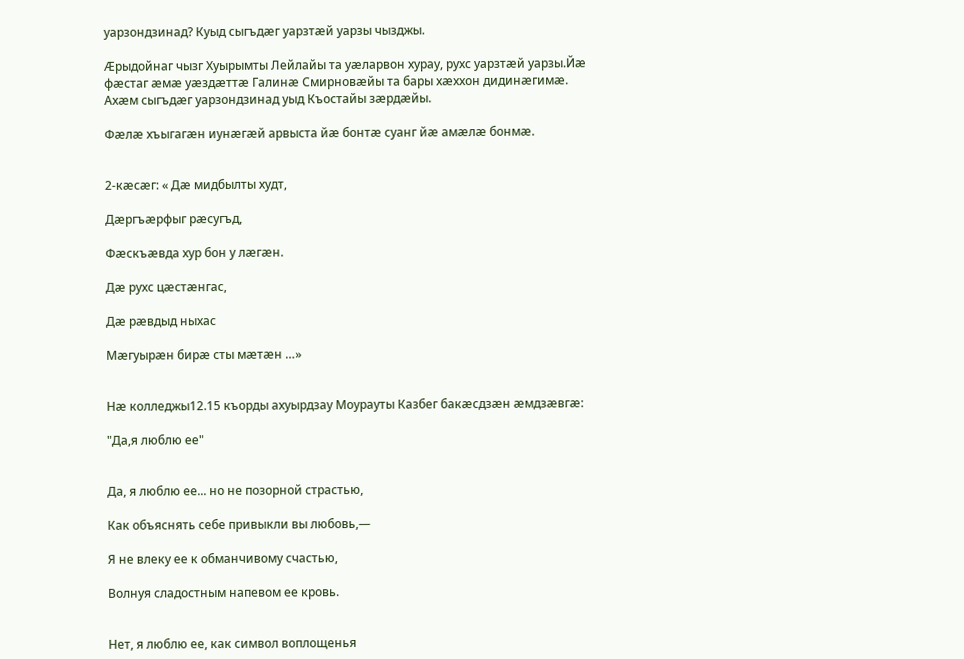уарзондзинад? Куыд сыгъдæг уарзтæй уарзы чызджы.

Æрыдойнаг чызг Хуырымты Лейлайы та уæларвон хурау, рухс уарзтæй уарзы.Йæ фæстаг æмæ уæздæттæ Галинæ Смирновæйы та бары хæххон дидинæгимæ. Ахæм сыгъдæг уарзондзинад уыд Къостайы зæрдæйы.

Фæлæ хъыгагæн иунæгæй арвыста йæ бонтæ суанг йæ амæлæ бонмæ.


2-кæсæг: « Дæ мидбылты худт,

Дæргъæрфыг рæсугъд,

Фæскъæвда хур бон у лæгæн.

Дæ рухс цæстæнгас,

Дæ рæвдыд ныхас

Мæгуырæн бирæ сты мæтæн …»


Нӕ колледжы12.15 къорды ахуырдзау Моурауты Казбег бакӕсдзӕн ӕмдзӕвгӕ:

"Да,я люблю ее"


Да, я люблю ее... но не позорной страстью,

Как объяснять себе привыкли вы любовь,—

Я не влеку ее к обманчивому счастью,

Волнуя сладостным напевом ее кровь.


Нет, я люблю ее, как символ воплощенья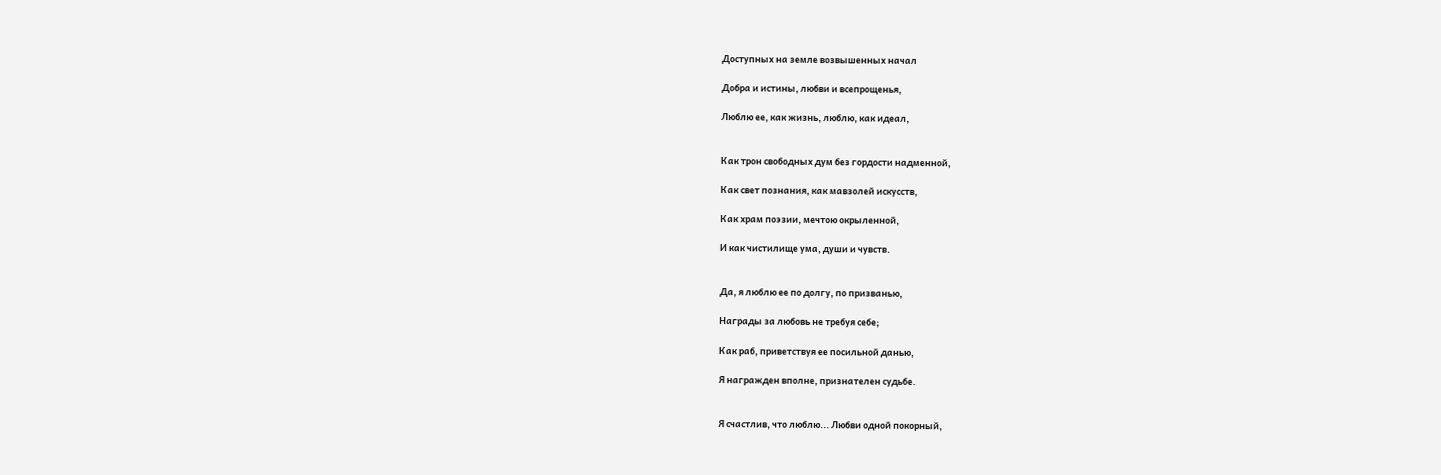Доступных на земле возвышенных начал

Добра и истины, любви и всепрощенья,

Люблю ее, как жизнь, люблю, как идеал,


Как трон свободных дум без гордости надменной,

Как свет познания, как мавзолей искусств,

Как храм поэзии, мечтою окрыленной,

И как чистилище ума, души и чувств.


Да, я люблю ее по долгу, по призванью,

Награды за любовь не требуя себе;

Как раб, приветствуя ее посильной данью,

Я награжден вполне, признателен судьбе.


Я счастлив, что люблю... Любви одной покорный,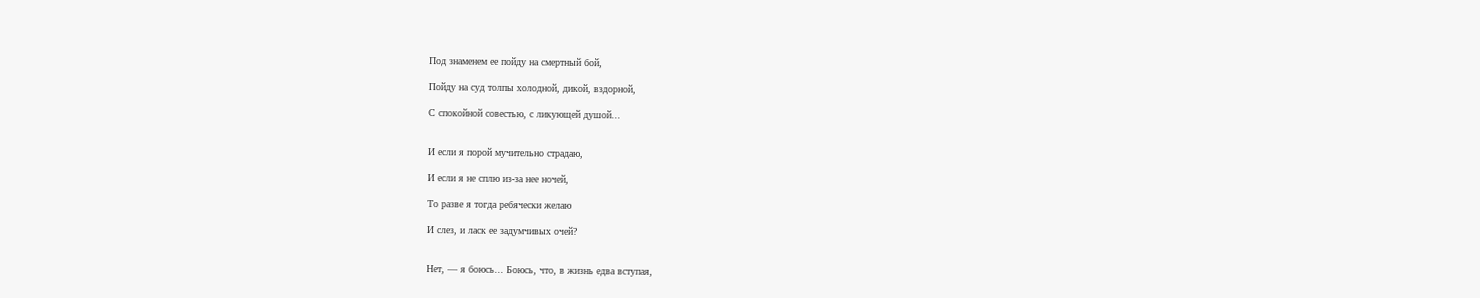Под знаменем ее пойду на смертный бой,

Пойду на суд толпы холодной, дикой, вздорной,

С спокойной совестью, с ликующей душой...


И если я порой мучительно страдаю,

И если я не сплю из-за нее ночей,

То разве я тогда ребячески желаю

И слез, и ласк ее задумчивых очей?


Нет, — я боюсь... Боюсь, что, в жизнь едва вступая,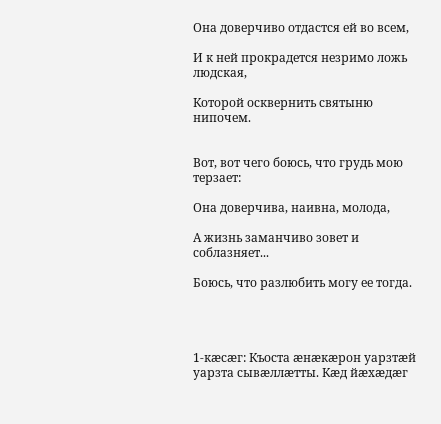Она доверчиво отдастся ей во всем,

И к ней прокрадется незримо ложь людская,

Которой осквернить святыню нипочем.


Вот, вот чего боюсь, что грудь мою терзает:

Она доверчива, наивна, молода,

А жизнь заманчиво зовет и соблазняет...

Боюсь, что разлюбить могу ее тогда.




1-кæсæг: Къоста ӕнæкæрон уарзтæй уарзта сывæллæтты. Кæд йæхæдæг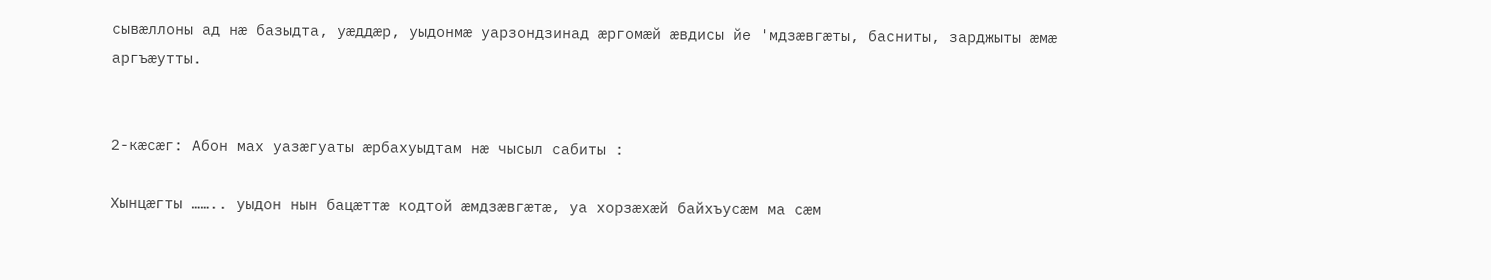сывæллоны ад нæ базыдта, уæддæр, уыдонмæ уарзондзинад æргомæй æвдисы йе 'мдзæвгæты, басниты, зарджыты æмæ аргъæутты.


2-кæсæг: Абон мах уазӕгуаты ӕрбахуыдтам нӕ чысыл сабиты :

Хынцӕгты …….. уыдон нын бацӕттӕ кодтой ӕмдзӕвгӕтӕ, уа хорзӕхӕй байхъусӕм ма сӕм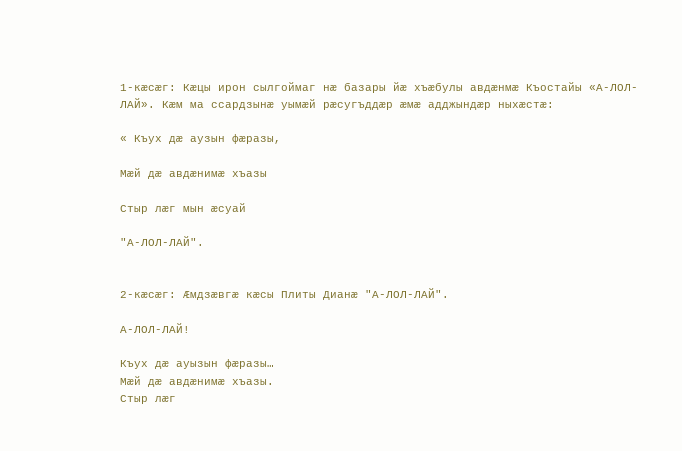1-кæсæг: Кæцы ирон сылгоймаг нæ базары йæ хъæбулы авдæнмæ Къостайы «А-ЛОЛ-ЛАЙ». Кæм ма ссардзынæ уымæй рæсугъддæр æмæ адджындæр ныхæстæ:

« Къух дæ аузын фæразы,

Мæй дæ авдæнимæ хъазы

Стыр лæг мын æсуай

"А-ЛОЛ-ЛАЙ".


2-кæсæг: Ӕмдзӕвгӕ кӕсы Плиты Дианӕ "А-ЛОЛ-ЛАЙ".

А-ЛОЛ-ЛАЙ!

Къух дæ ауызын фæразы…
Мæй дæ авдæнимæ хъазы.
Стыр лæг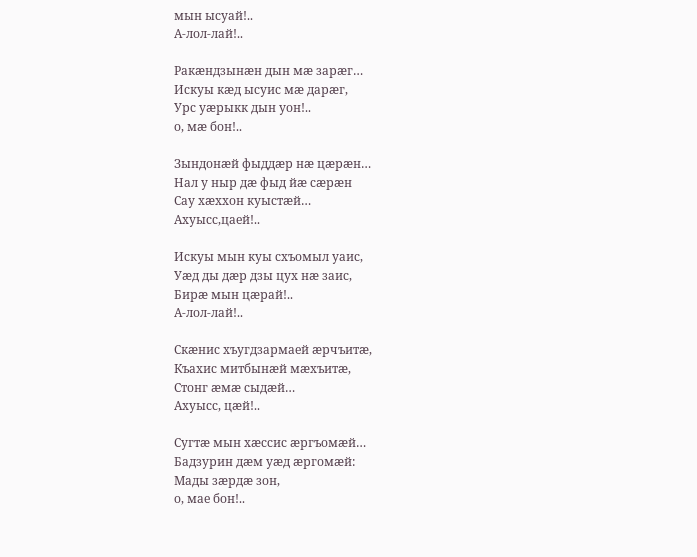мын ысуай!..
А-лол-лай!..

Ракæндзынæн дын мæ зарæг…
Искуы кæд ысуис мæ дарæг,
Урс уæрыкк дын уон!..
о, мæ бон!..

Зындонæй фыддæр нæ цæрæн…
Нал у ныр дæ фыд йæ сæрæн
Сау хæххон куыстæй…
Ахуысс,цаей!..

Искуы мын куы схъомыл уаис,
Уæд ды дæр дзы цух нæ заис,
Бирæ мын цæрай!..
А-лол-лай!..

Скæнис хъугдзармаей æрчъитæ,
Къахис митбынæй мæхъитæ,
Стонг æмæ сыдæй…
Ахуысс, цæй!..

Сугтæ мын хæссис æргъомæй…
Бадзурин дæм уæд æргомæй:
Мады зæрдæ зон,
о, мае бон!..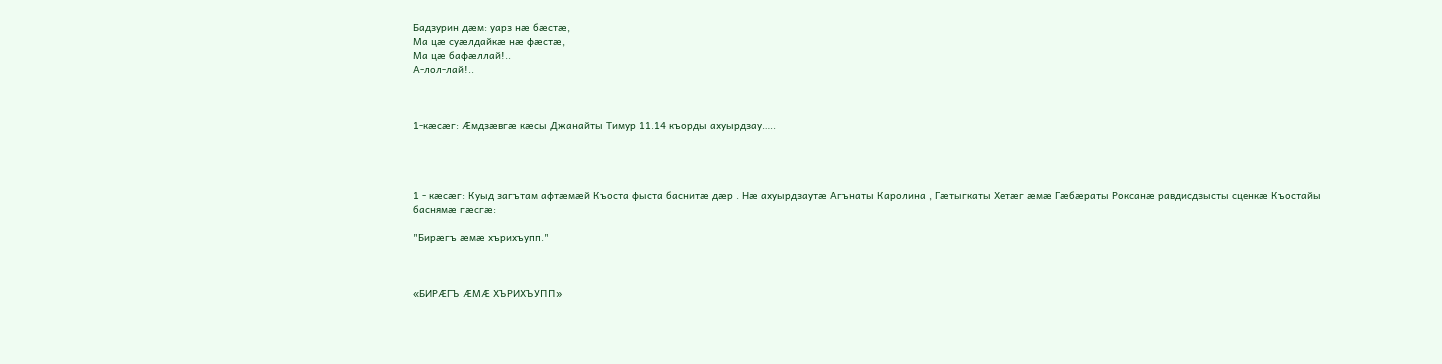Бадзурин дæм: уарз нæ бæстæ,
Ма цæ суæлдайкæ нæ фæстæ,
Ма цæ бафæллай!..
А-лол-лай!..



1-кӕсӕг: Ӕмдзӕвгӕ кӕсы Джанайты Тимур 11.14 къорды ахуырдзау…..




1 - кӕсӕг: Куыд загътам афтӕмӕй Къоста фыста баснитӕ дӕр . Нӕ ахуырдзаутӕ Агънаты Каролина , Гӕтыгкаты Хетӕг ӕмӕ Гӕбӕраты Роксанӕ равдисдзысты сценкӕ Къостайы баснямӕ гӕсгӕ:

"Бирӕгъ ӕмӕ хърихъупп."



«БИРÆГЪ ÆМÆ ХЪРИХЪУПП»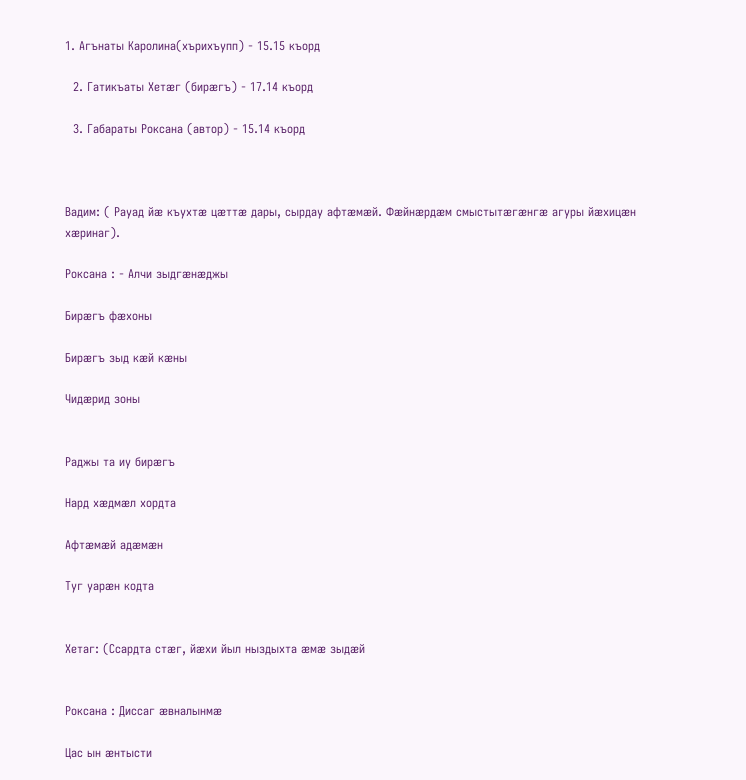1. Агънаты Каролина(хърихъупп) - 15.15 къорд

  2. Гатикъаты Хетӕг (бирӕгъ) - 17.14 къорд

  3. Габараты Роксана (автор) - 15.14 къорд



Вадим: ( Рауад йӕ къухтӕ цӕттӕ дары, сырдау афтӕмӕй. Фӕйнӕрдӕм смыстытӕгӕнгӕ агуры йӕхицӕн хӕринаг).

Роксана : - Алчи зыдгӕнӕджы

Бирӕгъ фӕхоны

Бирӕгъ зыд кӕй кӕны

Чидӕрид зоны


Раджы та иу бирӕгъ

Нард хӕдмӕл хордта

Афтӕмӕй адӕмӕн

Туг уарӕн кодта


Хетаг: (Ссардта стӕг, йӕхи йыл ныздыхта ӕмӕ зыдӕй


Роксана : Диссаг ӕвналынмӕ

Цас ын ӕнтысти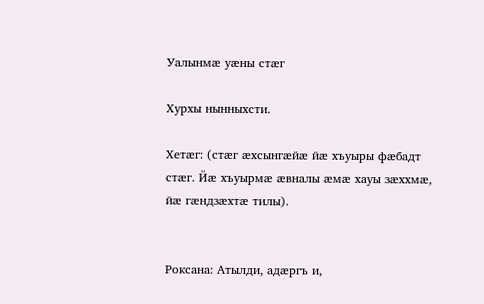Уалынмӕ уӕны стӕг

Хурхы нынныхсти.

Хетӕг: (стӕг ӕхсынгӕйӕ йӕ хъуыры фӕбадт стӕг. Йӕ хъуырмӕ ӕвналы ӕмӕ хауы зӕххмӕ, йӕ гӕндзӕхтӕ тилы).


Роксана: Атылди, адӕргъ и,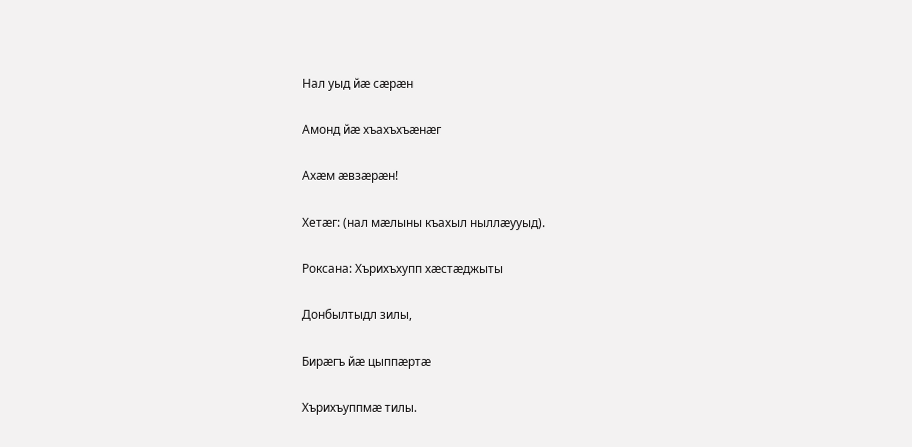Нал уыд йӕ сӕрӕн

Амонд йӕ хъахъхъӕнӕг

Ахӕм ӕвзӕрӕн!

Хетӕг: (нал мӕлыны къахыл ныллӕууыд).

Роксана: Хърихъхупп хӕстӕджыты

Донбылтыдл зилы,

Бирӕгъ йӕ цыппӕртӕ

Хърихъуппмӕ тилы.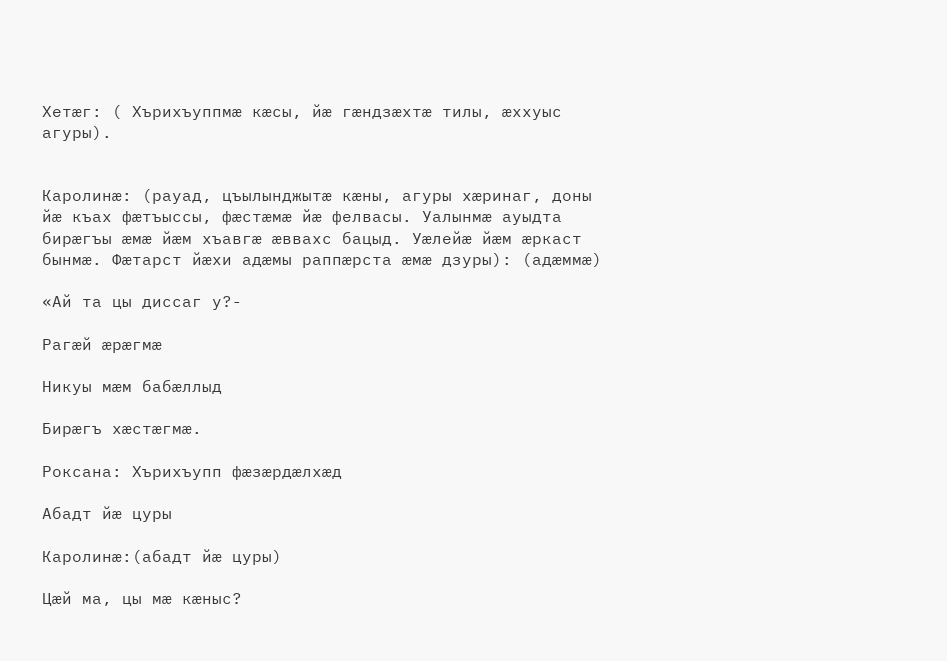Хетӕг: ( Хърихъуппмӕ кӕсы, йӕ гӕндзӕхтӕ тилы, ӕххуыс агуры).


Каролинӕ: (рауад, цъылынджытӕ кӕны, агуры хӕринаг, доны йӕ къах фӕтъыссы, фӕстӕмӕ йӕ фелвасы. Уалынмӕ ауыдта бирӕгъы ӕмӕ йӕм хъавгӕ ӕввахс бацыд. Уӕлейӕ йӕм ӕркаст бынмӕ. Фӕтарст йӕхи адӕмы раппӕрста ӕмӕ дзуры): (адӕммӕ)

«Ай та цы диссаг у?-

Рагӕй ӕрӕгмӕ

Никуы мӕм бабӕллыд

Бирӕгъ хӕстӕгмӕ.

Роксана: Хърихъупп фӕзӕрдӕлхӕд

Абадт йӕ цуры

Каролинӕ:(абадт йӕ цуры)

Цӕй ма, цы мӕ кӕныс?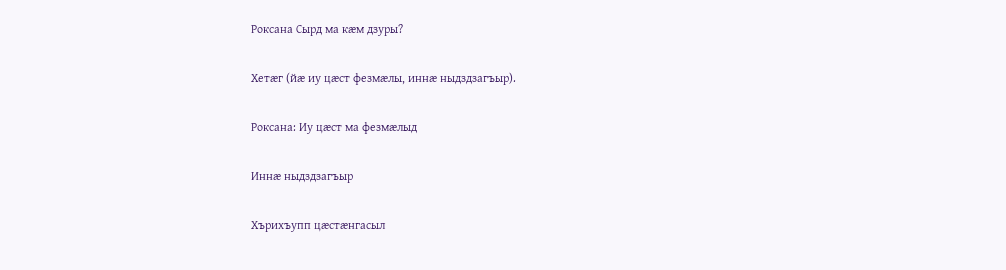Роксана Сырд ма кӕм дзуры?

Хетӕг (йӕ иу цӕст фезмӕлы, иннӕ ныдздзагъыр).

Роксана: Иу цӕст ма фезмӕлыд

Иннӕ ныдздзагъыр

Хърихъупп цӕстӕнгасыл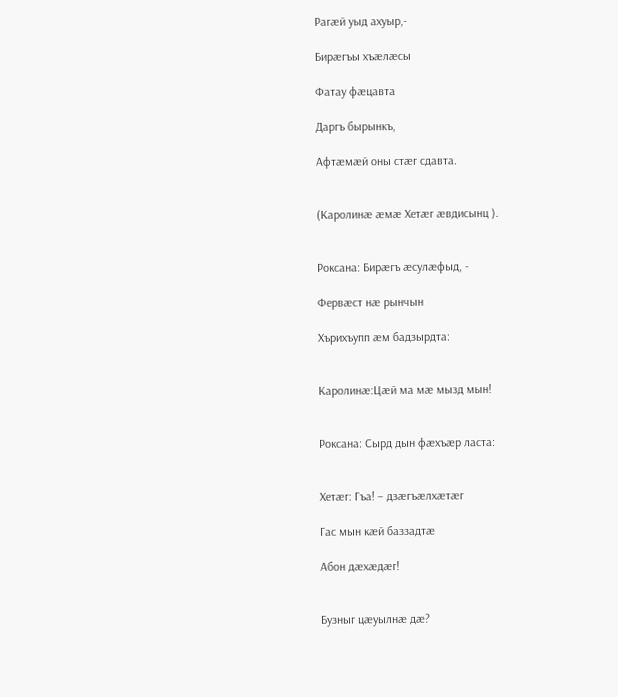Рагӕй уыд ахуыр,-

Бирӕгъы хъӕлӕсы

Фатау фӕцавта

Даргъ бырынкъ,

Афтӕмӕй оны стӕг сдавта.


(Каролинӕ ӕмӕ Хетӕг ӕвдисынц ).


Роксана: Бирӕгъ ӕсулӕфыд, -

Фервӕст нӕ рынчын

Хърихъупп ӕм бадзырдта:


Каролинӕ:Цӕй ма мӕ мызд мын!


Роксана: Сырд дын фӕхъӕр ласта:


Хетӕг: Гъа! – дзӕгъӕлхӕтӕг

Гас мын кӕй баззадтӕ

Абон дӕхӕдӕг!


Бузныг цӕуылнӕ дӕ?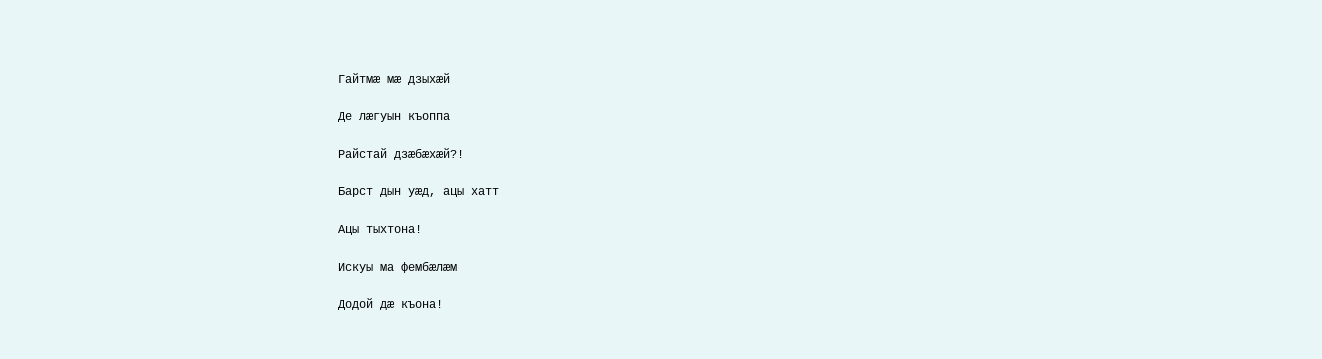Гайтмӕ мӕ дзыхӕй

Де лӕгуын къоппа

Райстай дзӕбӕхӕй?!

Барст дын уӕд, ацы хатт

Ацы тыхтона!

Искуы ма фембӕлӕм

Додой дӕ къона!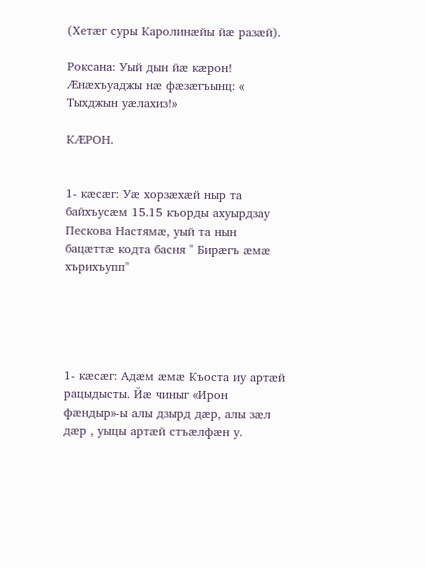(Хетӕг суры Каролинӕйы йӕ разӕй).

Роксана: Уый дын йӕ кӕрон! Æнӕхъуаджы нӕ фӕзӕгъынц: « Тыхджын уӕлахиз!»

КÆРОН.


1- кӕсӕг: Уӕ хорзӕхӕй ныр та байхъусӕм 15.15 къорды ахуырдзау Пескова Настямӕ, уый та нын бацӕттӕ кодта басня " Бирӕгъ ӕмӕ хърихъупп"





1- кӕсӕг: Адæм æмæ Къоста иу артæй рацыдысты. Йæ чиныг «Ирон фæндыр»-ы алы дзырд дæр, алы зæл дæр , уыцы артæй стъæлфæн у.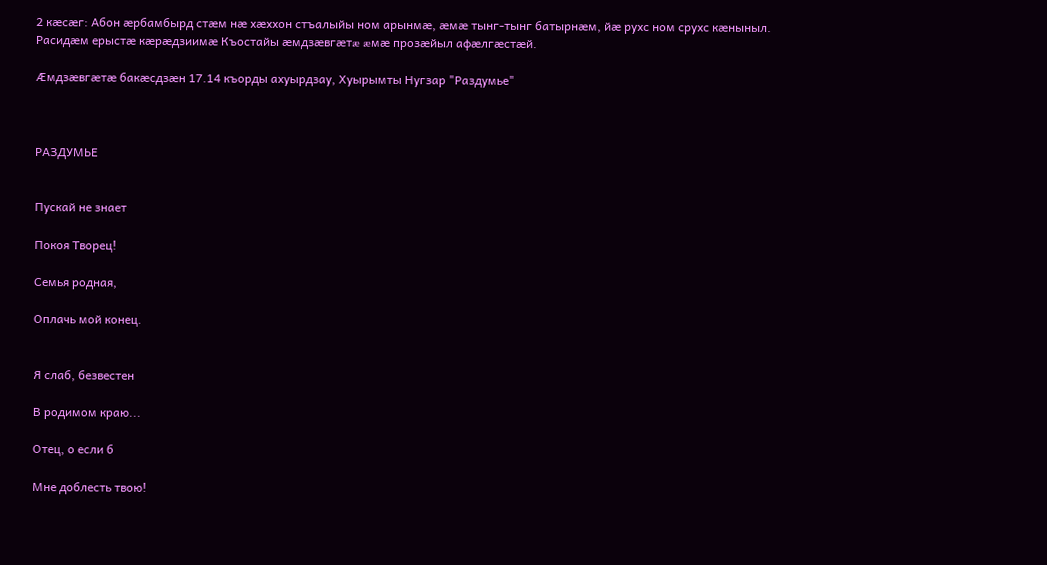2 кӕсӕг: Абон æрбамбырд стæм нæ хæххон стъалыйы ном арынмæ, æмæ тынг-тынг батырнæм, йæ рухс ном срухс кæныныл. Расидæм ерыстæ кæрæдзиимæ Къостайы æмдзæвгæтæ æмæ прозæйыл афæлгæстæй.

Ӕмдзӕвгӕтӕ бакӕсдзӕн 17.14 къорды ахуырдзау, Хуырымты Нугзар "Раздумье"



РАЗДУМЬЕ


Пускай не знает

Покоя Творец!

Семья родная,

Оплачь мой конец.


Я слаб, безвестен

В родимом краю...

Отец, о если б

Мне доблесть твою!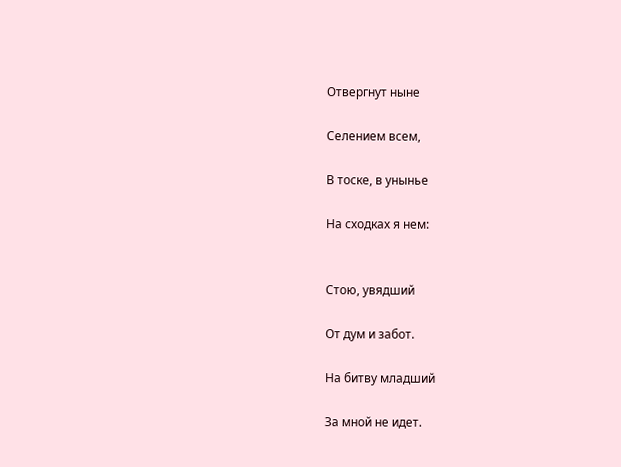Отвергнут ныне

Селением всем,

В тоске, в унынье

На сходках я нем:


Стою, увядший

От дум и забот.

На битву младший

За мной не идет.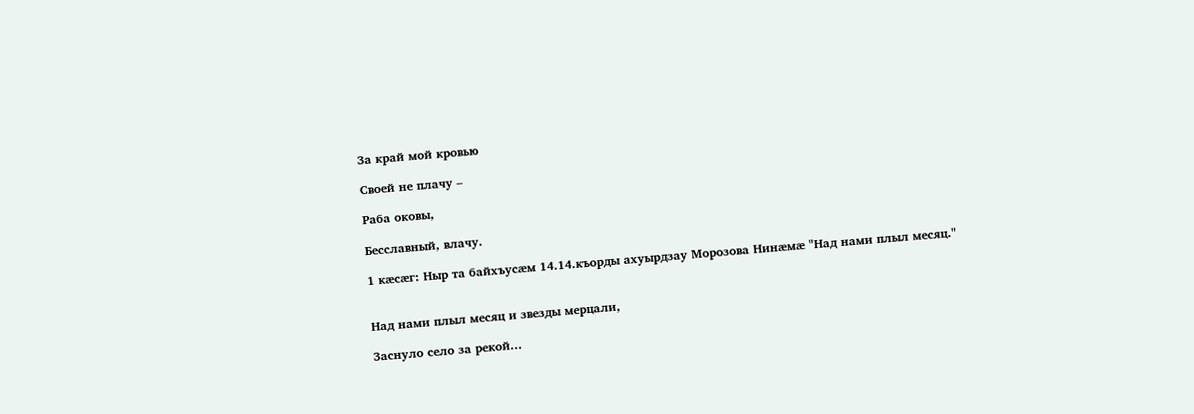За край мой кровью

Своей не плачу –

Раба оковы,

Бесславный, влачу.

1 кӕсӕг: Ныр та байхъусӕм 14.14.къорды ахуырдзау Морозова Нинӕмӕ "Над нами плыл месяц."


Над нами плыл месяц и звезды мерцали,

Заснуло село за рекой...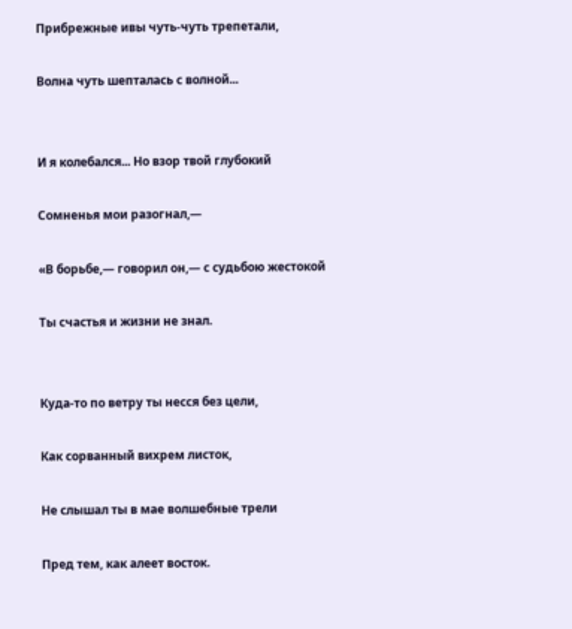Прибрежные ивы чуть-чуть трепетали,

Волна чуть шепталась с волной...


И я колебался... Но взор твой глубокий

Сомненья мои разогнал,—

«В борьбе,— говорил он,— с судьбою жестокой

Ты счастья и жизни не знал.


Куда-то по ветру ты несся без цели,

Как сорванный вихрем листок,

Не слышал ты в мае волшебные трели

Пред тем, как алеет восток.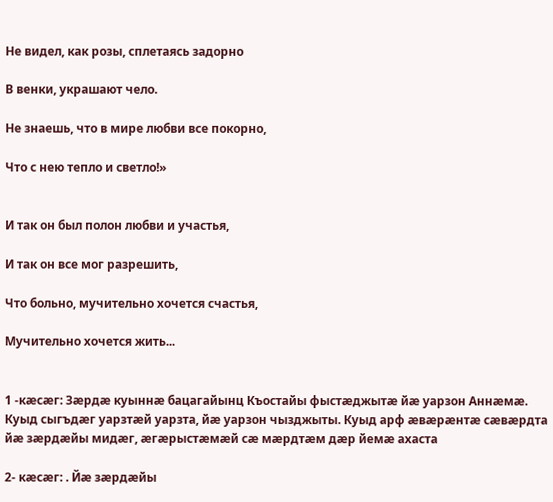Не видел, как розы, сплетаясь задорно

В венки, украшают чело.

Не знаешь, что в мире любви все покорно,

Что с нею тепло и светло!»


И так он был полон любви и участья,

И так он все мог разрешить,

Что больно, мучительно хочется счастья,

Мучительно хочется жить...


1 -кӕсӕг: Зӕрдӕ куыннӕ бацагайынц Къостайы фыстӕджытӕ йӕ уарзон Аннӕмӕ. Куыд сыгъдӕг уарзтӕй уарзта, йӕ уарзон чызджыты. Куыд арф ӕвӕрӕнтӕ сӕвӕрдта йӕ зӕрдӕйы мидӕг, ӕгӕрыстӕмӕй сӕ мӕрдтӕм дӕр йемӕ ахаста

2- кӕсӕг: . Йӕ зӕрдӕйы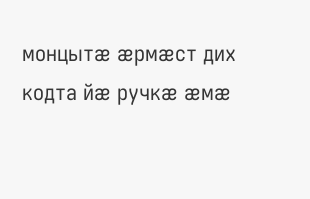монцытӕ ӕрмӕст дих кодта йӕ ручкӕ ӕмӕ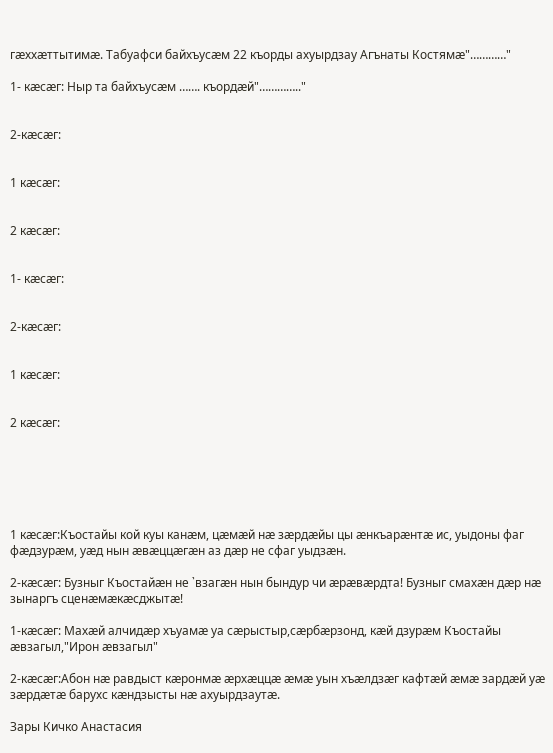гӕххӕттытимӕ. Табуафси байхъусӕм 22 къорды ахуырдзау Агънаты Костямӕ"…………"

1- кӕсӕг: Ныр та байхъусӕм ……. къордӕй"………….."


2-кӕсӕг:


1 кӕсӕг:


2 кӕсӕг:


1- кӕсӕг:


2-кӕсӕг:


1 кӕсӕг:


2 кӕсӕг:






1 кӕсӕг:Къостайы кой куы канӕм, цӕмӕй нӕ зӕрдӕйы цы ӕнкъарӕнтӕ ис, уыдоны фаг фӕдзурӕм, уӕд нын ӕвӕццӕгӕн аз дӕр не сфаг уыдзӕн.

2-кæсæг: Бузныг Къостайӕн не ᾽взагӕн нын бындур чи ӕрӕвӕрдта! Бузныг смахӕн дӕр нӕ зынаргъ сценӕмӕкӕсджытӕ!

1-кæсæг: Махӕй алчидӕр хъуамӕ уа сӕрыстыр,сӕрбӕрзонд, кӕй дзурӕм Къостайы ӕвзагыл,"Ирон ӕвзагыл"

2-кæсæг:Абон нӕ равдыст кӕронмӕ ӕрхӕццӕ ӕмӕ уын хъӕлдзӕг кафтӕй ӕмӕ зардӕй уӕ зӕрдӕтӕ барухс кӕндзысты нӕ ахуырдзаутӕ.

Зары Кичко Анастасия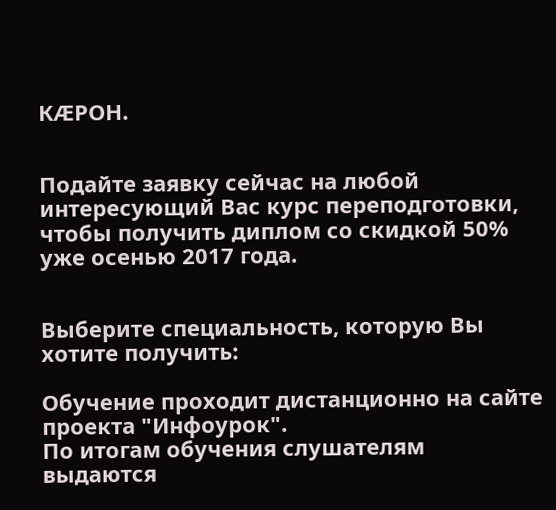КӔРОН.


Подайте заявку сейчас на любой интересующий Вас курс переподготовки, чтобы получить диплом со скидкой 50% уже осенью 2017 года.


Выберите специальность, которую Вы хотите получить:

Обучение проходит дистанционно на сайте проекта "Инфоурок".
По итогам обучения слушателям выдаются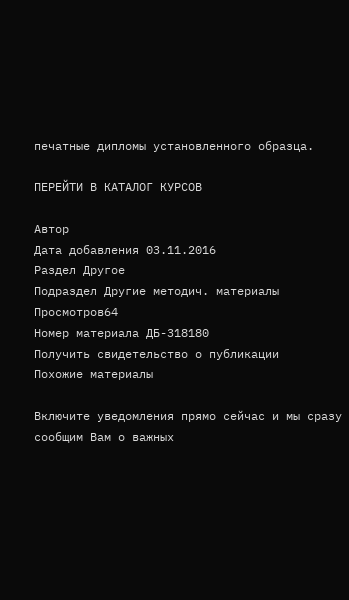печатные дипломы установленного образца.

ПЕРЕЙТИ В КАТАЛОГ КУРСОВ

Автор
Дата добавления 03.11.2016
Раздел Другое
Подраздел Другие методич. материалы
Просмотров64
Номер материала ДБ-318180
Получить свидетельство о публикации
Похожие материалы

Включите уведомления прямо сейчас и мы сразу сообщим Вам о важных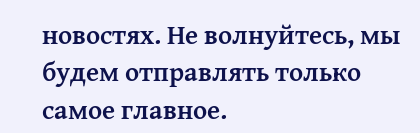новостях. Не волнуйтесь, мы будем отправлять только самое главное.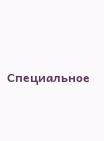Специальное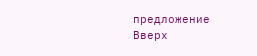предложение
Вверх